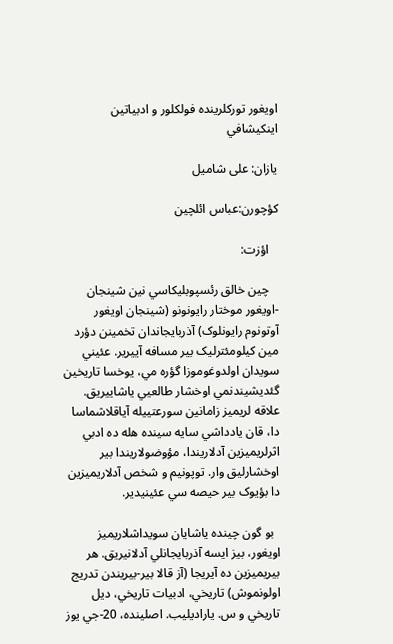اويغور تورکلرينده فولکلور و ادبیاتين اينکيشافي

یازان: علی شامیل

کؤچورن:عباس ائلچین

   اؤزت:

   چين خالق رئسپوبليکاسي نين شینجان -اويغور موختار رايونونو (شينجان اويغور آوتونوم رايونلوک) آذربايجاندان تخمينن دؤرد مين کيلومئترليک بير مسافه آييرير. عئيني سويدان اولدوغوموزا گؤره مي، يوخسا تاريخين گئديشيندنمي اوخشار طالعيي ياشاييريق. علاقه لريميز زامانين سورعتييله آياقلاشماسا دا، قان يادداشي سايه سينده هله ده ادبي اثرلريميزين آدلاريندا، مؤوضولاريندا بير اوخشارليق وار. توپونيم و شخص آدلاريميزين دا بؤيوک بير حيصه سي عئينيدير.

  بو گون چينده ياشايان سويداشلاريميز اويغور، بيز ايسه آذربايجانلي آدلانيريق. هر بيريميزين ده آيريجا (آز قالا بير-بيريندن تدريج اولونموش) تاريخي، ادبيات تاريخي، ديل تاريخي و س. ياراديليب. اصلينده، 20-جي يوز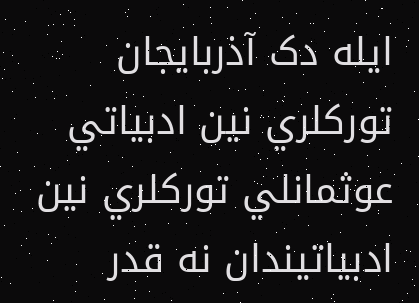ايله دک آذربايجان تورکلري نين ادبياتي عوثمانلي تورکلري نين ادبياتيندان نه قدر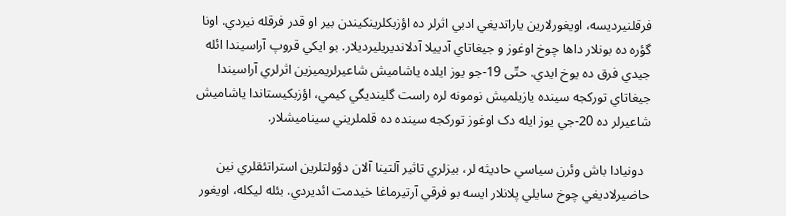فرقلنيرديسه، اويغورلارين ياراتديغي ادبي اثرلر ده اؤزبکلرينکيندن بير او قدر فرقله نيردي. اونا گؤره ده بونلار داها چوخ اوغوز و جيغاتاي آدييلا آدلانديريليرديلار. بو ايکي قروپ آراسيندا ائله جيدي فرق ده يوخ ايدي. حتّی 19-جو يوز ايلده ياشاميش شاعيرلريميزين اثرلري آراسيندا جيغاتاي تورکجه سينده يازيلميش نومونه لره راست گلينديگي کيمي، اؤزبکيستاندا ياشاميش شاعيرلر ده 20-جي يوز ايله دک اوغوز تورکجه سينده ده قلملريني سيناميشلار.

  دونيادا باش وئرن سياسي حاديثه لر، بيزلري تاثير آلتينا آلان دؤولتلرين استراتئقلري نين حاضيرلاديغي چوخ سايلي پلانلار ايسه بو فرقي آرتيرماغا خيدمت ائديردي. بئله ليکله، اويغور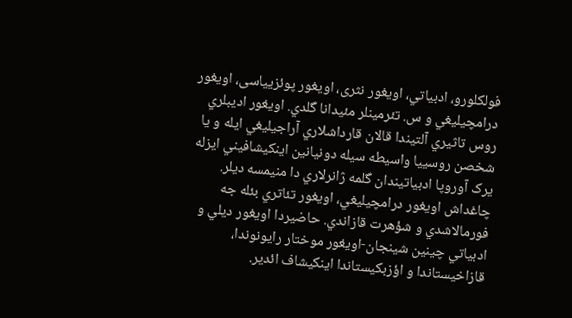فولکلورو، ادبیاتي، اويغور نثری، اويغور پوئزییاسی، اويغور درامچيليغي و س. تئرمينلر مئيدانا گلدي. اويغور اديبلري روس تاثيري آلتيندا قالان قارداشلاري آراجيليغي ايله و يا شخصن روسييا واسيطه سيله دونيانين اينکيشافيني ايزله يرک آوروپا ادبياتيندان گلمه ژانرلاري دا منيمسه ديلر. چاغداش اويغور درامچيليغي، اويغور تئاتري بئله جه فورمالاشدي و شؤهرت قازاندي. حاضيردا اويغور ديلي و ادبياتي چينين شینجان-اويغور موختار رايونوندا، قازاخيستاندا و اؤزبکيستاندا اينکيشاف ائدير.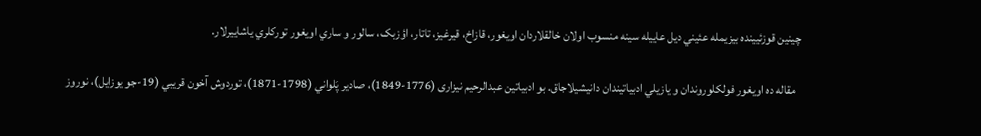چينين قوزئيينده بيزيمله عئيني ديل عاييله سينه منسوب اولان خالقلاردان اويغور، قازاخ، قيرغيز، تاتار، اؤزبک، سالور و ساري اويغور تورکلري ياشاييرلار.

  مقاله ده اويغور فولکلوروندان و يازيلي ادبياتيندان دانيشيلاجاق. بو ادبياتين عبدالرحیم نیزاری (1776-1849)، صادیر پَلواني (1798-1871)، توردوش آخون قريبي (19-جو يوزايل)، نوروز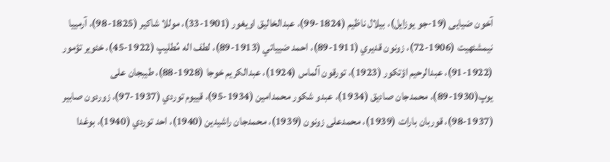آخون ضیایی (19-جو يوزايل)، بيلال ناظیم (1824-99)، عبدالخالیق اويغور (1901-33)، موللا شاکير (1825-98)، آرمييا نيمشئهيت (1906-72)، زونون قديري (1911-89)، احمد ضییاتي (1913-89)، لطف اله مُطلیپ (1922-45)، خئوير تؤمور (1922-91)، عبدالرحیم اؤتکور (1923)، تورقون آلماس (1924)، عبدالکریم خوجا (1928-88)، طیبجان علی یوپ(1930-89)، محمدجان صاديق (1934)، عبدو شکور محمدامین (1934-95)، قييوم توردي (1937-97)، زوردون صابیر (1937-98)، قوربان بارات (1939)، محمدعلی زونون (1939)، محمدجان راشيدين (1940)، احد توردي (1940)، بوغدا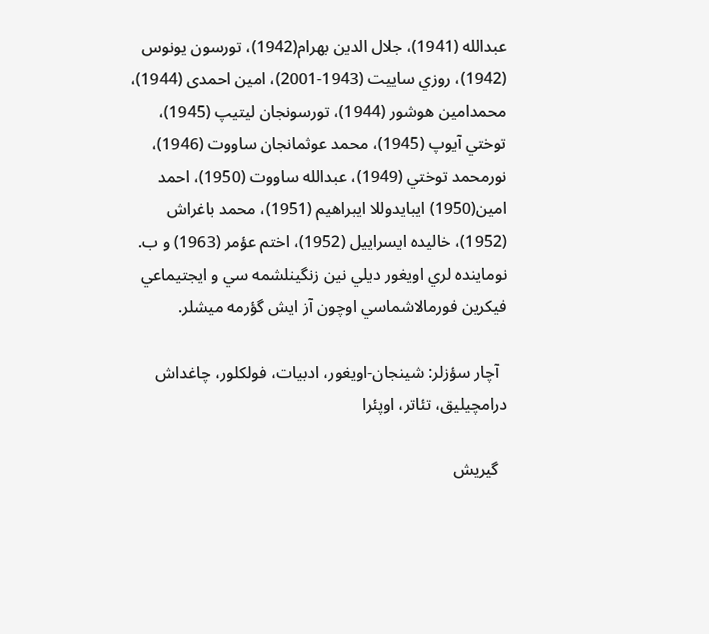عبدالله (1941)، جلال الدین بهرام(1942)، تورسون يونوس (1942)، روزي ساييت (1943-2001)، امین احمدی (1944)، محمدامین هوشور (1944)، تورسونجان ليتيپ (1945)، توختي آيوپ (1945)، محمد عوثمانجان ساووت (1946)، نورمحمد توختي (1949)، عبدالله ساووت (1950)، احمد امین(1950) ايبايدوللا ايبراهيم (1951)، محمد باغراش (1952)، خاليده ايسرایيل (1952)، اختم عؤمر (1963) و ب. نوماينده لري اويغور ديلي نين زنگينلشمه سي و ايجتيماعي فيکرين فورمالاشماسي اوچون آز ايش گؤرمه ميشلر.

  آچار سؤزلر: شینجان-اويغور، ادبيات، فولکلور، چاغداش درامچيليق، تئاتر، اوپئرا

  گيريش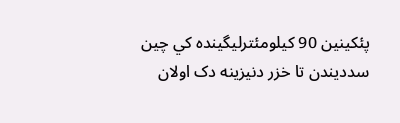پئکينين 90 کيلومئترليگينده کي چين سدديندن تا خزر دنيزينه دک اولان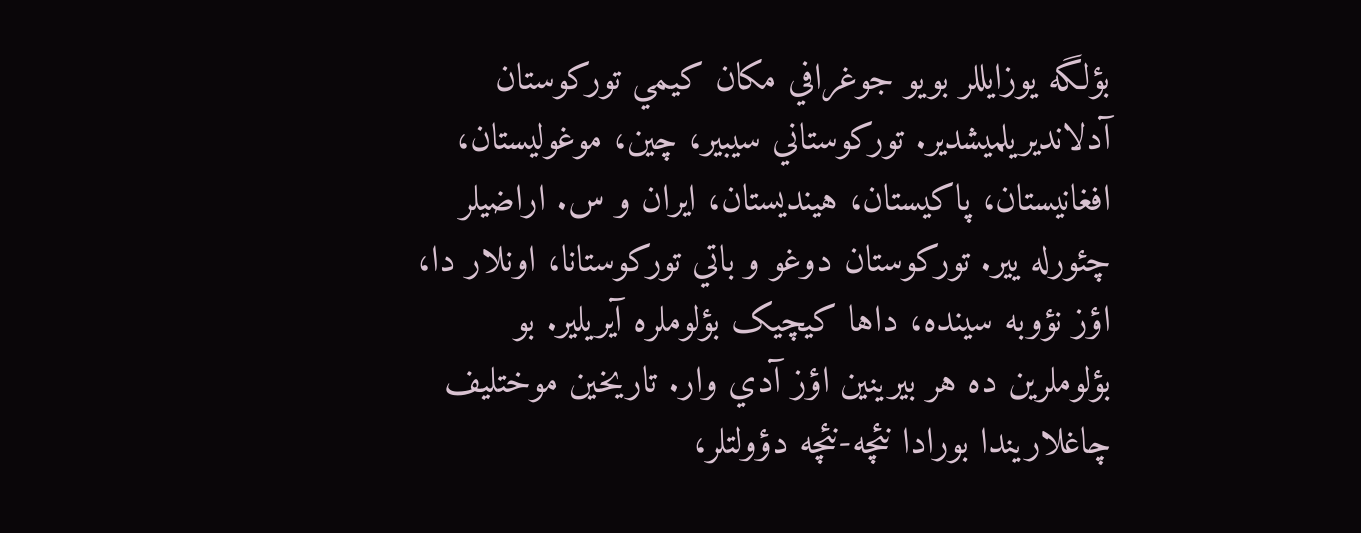بؤلگه يوزايللر بويو جوغرافي مکان کيمي تورکوستان آدلانديريلميشدير. تورکوستاني سيبير، چين، موغولیستان، افغانيستان، پاکيستان، هينديستان، ايران و س. اراضيلر چئورله يير. تورکوستان دوغو و باتي تورکوستانا، اونلار دا، اؤز نؤوبه سينده، داها کيچيک بؤلوملره آيريلير. بو بؤلوملرين ده هر بيرينين اؤز آدي وار. تاريخين موختليف چاغلاريندا بورادا نئچه-نئچه دؤولتلر،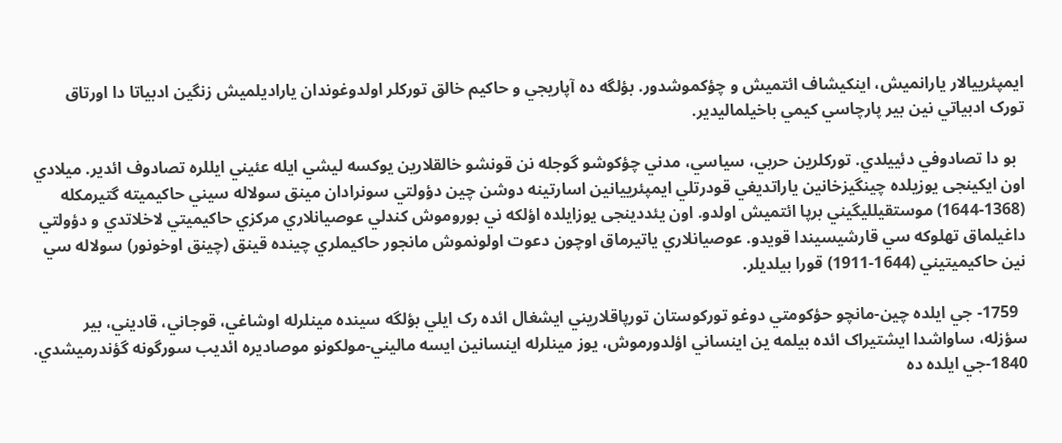ايمپئرييالار يارانميش، اينکيشاف ائتميش و چؤکموشدور. بؤلگه ده آپاريجي و حاکيم خالق تورکلر اولدوغوندان ياراديلميش زنگين ادبیاتا دا اورتاق تورک ادبياتي نين بير پارچاسي کيمي باخيلماليدير.

  بو دا تصادوفي دئييلدي. تورکلرين حربي، سياسي، مدني چؤکوشو گوجله نن قونشو خالقلارين يوکسه ليشي ايله عئيني ايللره تصادوف ائدير. ميلادي اون ايکينجی يوزيلده چينگيزخانين ياراتديغي قودرتلي ايمپئرييانين اسارتينه دوشن چين دؤولتي سونرادان مينق سولاله سيني حاکيميته گتيرمکله (1368-1644) موستقيلليگيني برپا ائتميش اولدو. اون يئددينجی يوزايلده اؤلکه ني بوروموش کندلي عوصيانلاري مرکزي حاکيميتي لاخلاتدي و دؤولتي داغيلماق تهلوکه سي قارشيسيندا قويدو. عوصیانلاري ياتيرماق اوچون دعوت اولونموش مانجور حاکيملري چينده قينق (چينق اوخونور) سولاله سي نين حاکيميتيني (1644-1911) قورا بيلديلر.

  1759- جي ايلده چين-مانچو حؤکومتي دوغو تورکوستان تورپاقلاريني ايشغال ائده رک ايلي بؤلگه سينده مينلرله اوشاغي، قوجاني، قاديني، بير سؤزله، ساواشدا ايشتيراک ائده بيلمه ین اينساني اؤلدورموش، يوز مينلرله اينسانين ايسه ماليني-مولکونو موصاديره ائديب سورگونه گؤندرميشدي. 1840-جي ايلده ده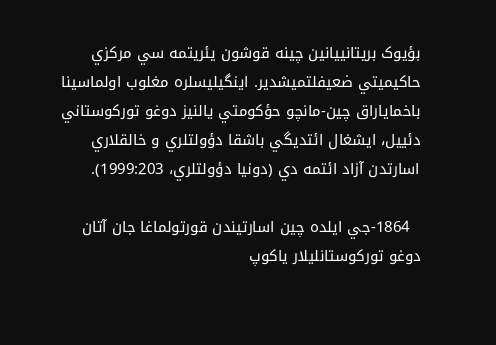بؤيوک بريتانييانين چينه قوشون يئريتمه سي مرکزي حاکيميتي ضعيفلتميشدير. اينگيليسلره مغلوب اولماسينا باخماياراق چين-مانچو حؤکومتي يالنيز دوغو تورکوستاني دئييل، ايشغال ائتديگي باشقا دؤولتلري و خالقلاري اسارتدن آزاد ائتمه دي (دونيا دؤولتلري، 1999:203).

  1864-جي ايلده چين اسارتيندن قورتولماغا جان آتان دوغو تورکوستانليلار ياکوپ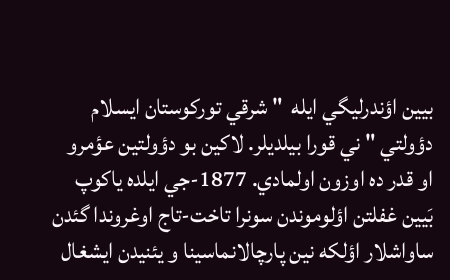بيين اؤندرليگي ايله  " شرقي تورکوستان ايسلام دؤولتي " ني قورا بيلديلر. لاکين بو دؤولتين عؤمرو او قدر ده اوزون اولمادي. 1877-جي ايلده ياکوپ بَيين غفلتن اؤلوموندن سونرا تاخت-تاج اوغروندا گئدن ساواشلار اؤلکه نين پارچالانماسينا و يئنيدن ايشغال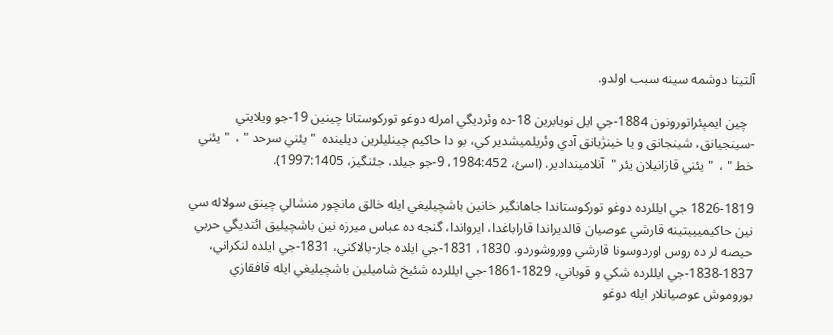آلتينا دوشمه سينه سبب اولدو.

  چين ايمپئراتورونون 1884-جي ايل نويابرين 18-ده وئرديگي امرله دوغو تورکوستانا چينين 19-جو ويلايتي -سينجيانق، شينجانق و يا خينژيانق آدي وئريلميشدير کي، بو دا حاکيم چينليلرين ديلينده  " يئني سرحد " ،  " يئني خط " ،  " يئني قازانيلان يئر "  آنلاميندادير. (اسئ، 1984:452، 9-جو جيلد، جئنگيز، 1997:1405).

1826-1819 جي ايللرده دوغو تورکوستاندا جاهانگير خانين باشچيليغي ايله خالق مانچور منشالي چينق سولاله سي نين حاکيميييتينه قارشي عوصيان قالديراندا قاراباغدا، ايرواندا، گنجه ده عباس ميرزه نين باشچيليق ائتديگي حربي حيصه لر ده روس اوردوسونا قارشي ووروشوردو. 1830، 1831-جي ايلده جار-بالاکني، 1831-جي ايلده لنکراني، 1837-1838-جي ايللرده شکي و قوباني، 1829-1861-جي ايللرده شئيخ شاميلين باشچيليغي ايله قافقازي بوروموش عوصيانلار ايله دوغو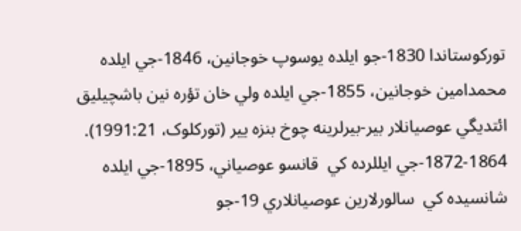تورکوستاندا 1830-جو ايلده يوسوپ خوجانين، 1846-جي ايلده محمدامین خوجانين، 1855-جي ايلده ولي خان تؤره نين باشچيليق ائتديگي عوصيانلار بير-بيرلرينه چوخ بنزه يير (تورکلوک، 1991:21). 1864-1872-جي ايللرده کي  قانسو عوصياني، 1895-جي ايلده شانسيده کي  سالورلارين عوصيانلاري 19-جو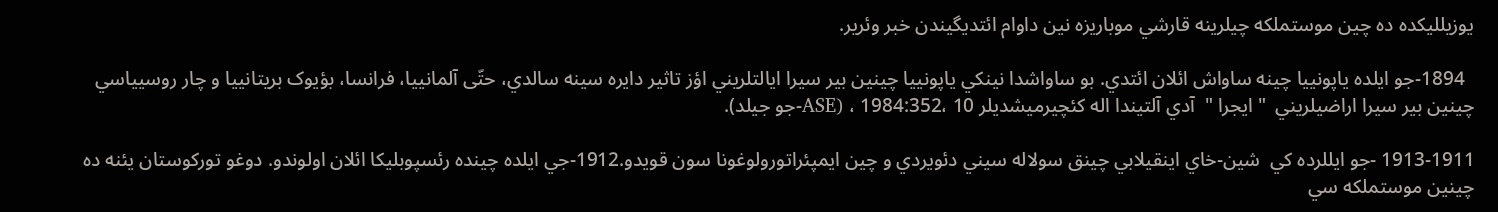يوزيلليکده ده چين موستملکه چيلرينه قارشي موباريزه نين داوام ائتديگيندن خبر وئرير.

  1894-جو ايلده ياپونييا چينه ساواش ائلان ائتدي. بو ساواشدا نينکي ياپونييا چينين بير سيرا ايالتلريني اؤز تاثير دايره سينه سالدي، حتّی آلمانييا، فرانسا، بؤيوک بريتانييا و چار روسيياسي چينين بير سيرا اراضيلريني  " ايجرا "  آدي آلتيندا اله کئچيرميشديلر ASE) ، 1984:352، 10-جو جيلد).

1913-1911 -جو ايللرده کي  شين-خاي اينقيلابي چينق سولاله سيني دئويردي و چين ايمپئراتورولوغونا سون قويدو.1912-جي ايلده چينده رئسپوبليکا ائلان اولوندو. دوغو تورکوستان يئنه ده چينين موستملکه سي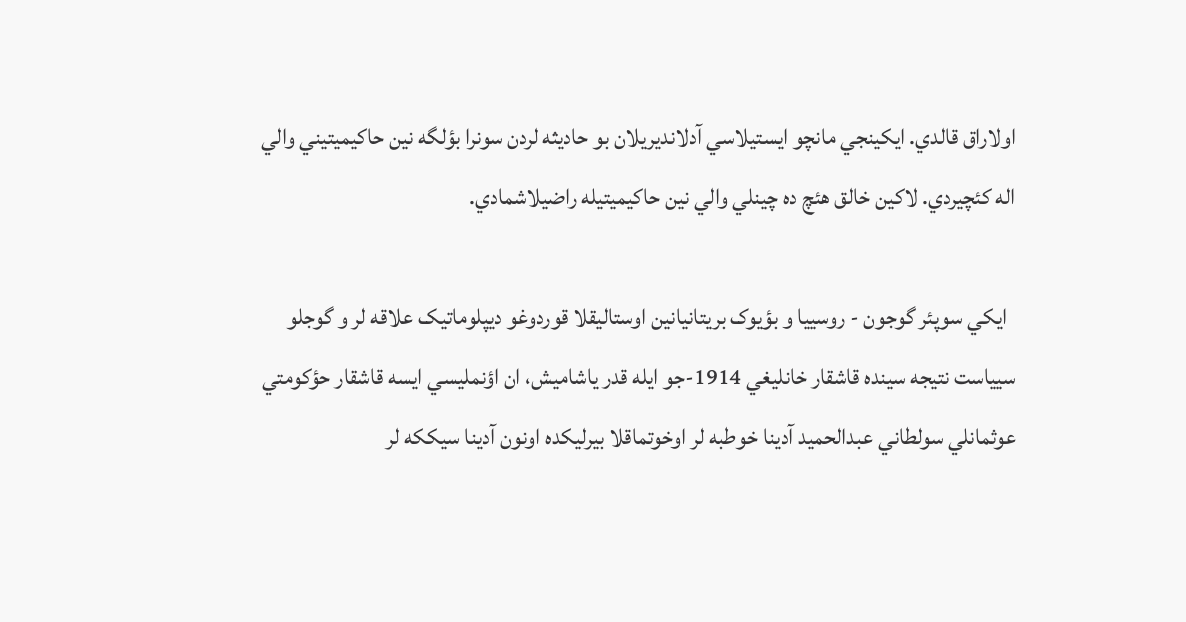اولاراق قالدي. ايکينجي مانچو ايستيلاسي آدلانديريلان بو حاديثه لردن سونرا بؤلگه نين حاکيميتيني والي اله کئچيردي. لاکين خالق هئچ ده چينلي والي نين حاکيميتيله راضيلاشمادي.

  ايکي سوپئر گوجون - روسييا و بؤيوک بريتانيانين اوستاليقلا قوردوغو ديپلوماتيک علاقه لر و گوجلو سيياست نتيجه سينده قاشقار خانليغي 1914-جو ايله قدر ياشاميش، ان اؤنمليسي ايسه قاشقار حؤکومتي عوثمانلي سولطاني عبدالحمید آدينا خوطبه لر اوخوتماقلا بيرليکده اونون آدينا سيککه لر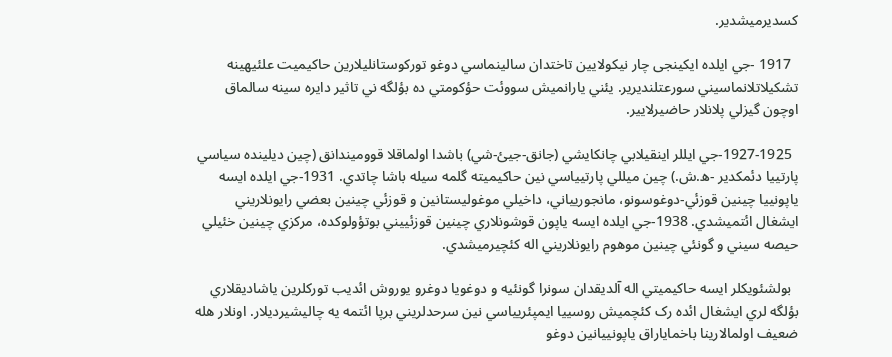کسديرميشدير.

  1917 -جي ايلده ايکينجی چار نيکولايين تاختدان سالينماسي دوغو تورکوستانليلارين حاکيميت علئيهينه تشکيلاتلانماسيني سورعتلنديرير. يئني يارانميش سووئت حؤکومتي ده بؤلگه ني تاثير دايره سينه سالماق اوچون گيزلي پلانلار حاضيرلايير.

  1927-1925-جي ايللر اينقيلابي چانکايشي (جانق-جيئ-شي) باشدا اولماقلا قووميندانق (چين ديلينده سياسي پارتييا دئمکدير -ه.ش.) چين ميللي پارتيياسي نين حاکيميته گلمه سيله باشا چاتدي. 1931-جي ايلده ايسه ياپونييا چينين قوزئي-دوغوسونو، مانجوريياني، داخيلي موغولیستانين و قوزئي چينين بعضي رايونلاريني ايشغال ائتميشدي. 1938-جي ايلده ايسه ياپون قوشونلاري چينين قوزئييني بوتؤولوکده، مرکزي چينين خئيلي حيصه سيني و گونئي چينين موهوم رايونلاريني اله کئچيرميشدي.

  بولشئويکلر ايسه حاکيميتي اله آلديقدان سونرا گونئيه و دوغويا دوغرو يوروش ائديب تورکلرين ياشاديقلاري بؤلگه لري ايشغال ائده رک کئچميش روسييا ايمپئريياسي نين سرحدلريني برپا ائتمه يه چاليشيرديلار. اونلار هله ضعیف اولمالارينا باخماياراق ياپونييانين دوغو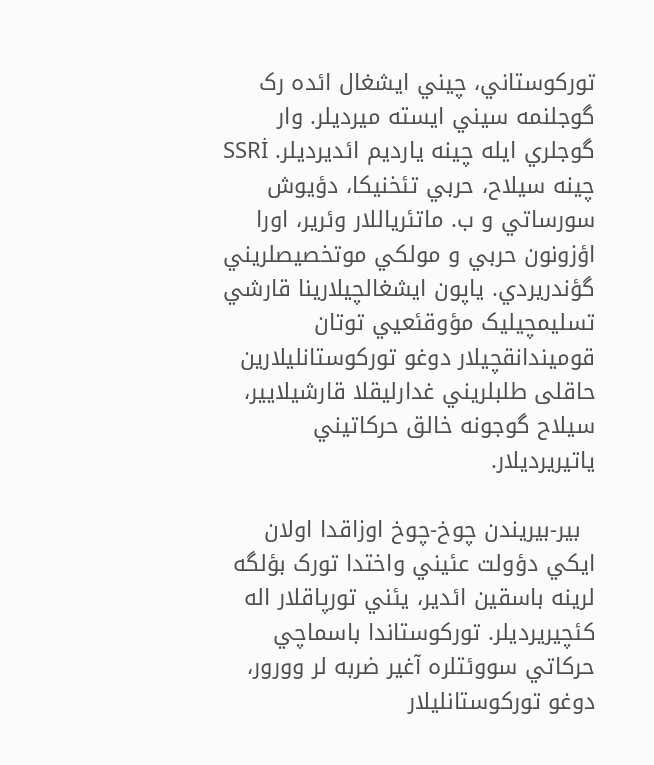تورکوستاني، چيني ايشغال ائده رک گوجلنمه سيني ایسته میرديلر. وار گوجلري ايله چينه يارديم ائديرديلر. SSRİ چينه سیلاح، حربي تئخنيکا، دؤيوش سورساتي و ب. ماتئرياللار وئرير، اورا اؤزونون حربي و مولکي موتخصيصلريني گؤندريردي. ياپون ايشغالچيلارينا قارشي تسليمچيليک مؤوقئعيي توتان قوميندانقچيلار دوغو تورکوستانليلارين حاقلی طلبلريني غدارليقلا قارشيلايير، سیلاح گوجونه خالق حرکاتيني ياتيريرديلار.

  بير-بيريندن چوخ-چوخ اوزاقدا اولان ايکي دؤولت عئيني واختدا تورک بؤلگه لرينه باسقين ائدير، يئني تورپاقلار اله کئچيريرديلر. تورکوستاندا باسماچي حرکاتي سووئتلره آغير ضربه لر وورور، دوغو تورکوستانليلار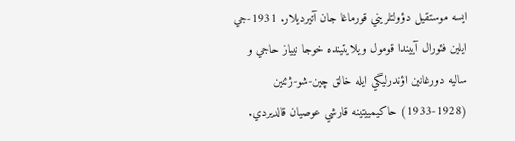ايسه موستقيل دؤولتلريني قورماغا جان آتيرديلار. 1931-جي ايلين فئورال آييندا قومول ويلايتينده خوجا نيياز حاجي و ساليه دورغانين اؤندرليگي ايله خالق چين-شو-ژئنين (1928-1933) حاکيمييتينه قارشي عوصيان قالديردي.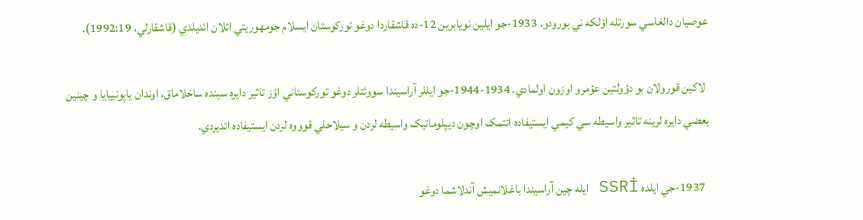عوصيان دالغاسي سورتله اؤلکه ني بورودو. 1933-جو ايلين نويابرين 12-ده قاشقاردا دوغو تورکوستان ايسلام جومهوريتي ائلان ائديلدي (قاشقارلي، 1992:19).

  لاکين قورولان بو دؤولتين عؤمرو اوزون اولمادي. 1934-1944-جو ايللر آراسيندا سووئتلر دوغو تورکوستاني اؤز تاثير دايره سينده ساخلاماق، اوندان ياپونييايا و چينين بعضي دايره لرينه تاثير واسيطه سي کيمي ايستيفاده ائتمک اوچون ديپلوماتيک واسيطه لردن و سیلاحلي قوووه لردن ايستيفاده ائديردي.

  1937-جي ايلده SSRİ ايله چين آراسيندا باغلانميش آندلاشما دوغو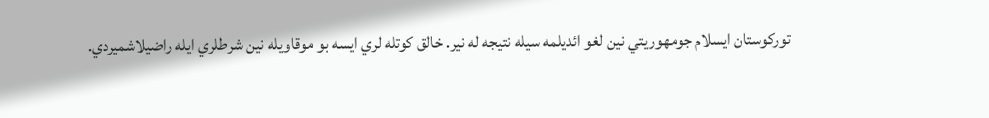تورکوستان ايسلام جومهوريتي نين لغو ائديلمه سيله نتيجه له نير. خالق کوتله لري ايسه بو موقاويله نين شرطلري ايله راضيلاشميردي.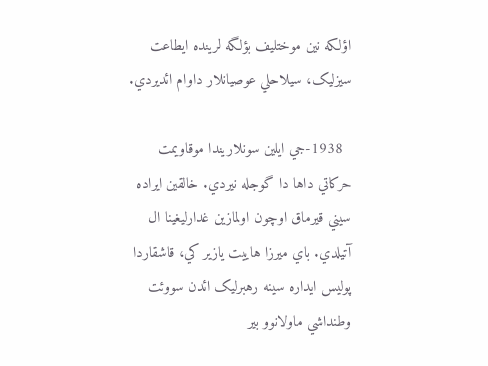اؤلکه نين موختليف بؤلگه لرينده ايطاعت سيزليک، سیلاحلي عوصيانلار داوام ائديردي.

  1938-جي ايلين سونلاريندا موقاويمت حرکاتي داها دا گوجله نيردي. خالقين ايراده سيني قيرماق اوچون اولمازين غدارليغينا ال آتيلدي. باي ميرزا هاييت يازير کي، قاشقاردا پوليس ايداره سينه رهبرليک ائدن سووئت وطنداشي ماولانوو بير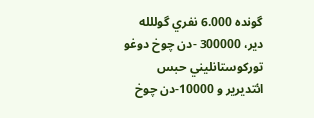گونده 6.000 نفري گوللله دير، 300000 -دن چوخ دوغو تورکوستانليني حبس ائتديرير و 10000-دن چوخ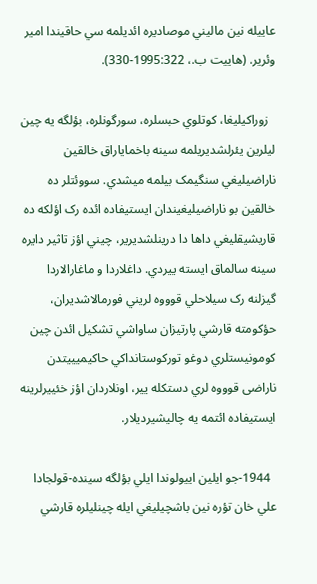عاييله نين ماليني موصاديره ائديلمه سي حاقيندا امير وئرير. (هاييت ب.، 1995:322-330).

  زوراکيليغا، کوتلوي حبسلره، سورگونلره، بؤلگه يه چين ليلرين يئرلشديريلمه سينه باخماياراق خالقين ناراضیليغي سنگيمک بيلمه ميشدي. سووئتلر ده خالقين بو ناراضیليغيندان ايستيفاده ائده رک اؤلکه ده قاريشيقليغي داها دا درينلشديرير، چيني اؤز تاثير دايره سينه سالماق ايسته ييردي. داغلاردا و ماغارالاردا گيزلنه رک سیلاحلي قوووه لريني فورمالاشديران، حؤکومته قارشي پارتيزان ساواشي تشکيل ائدن چين کومونيستلري دوغو تورکوستانداکي حاکيميييتدن ناراضی قوووه لري دستکله يير، اونلاردان اؤز خئييرلرينه ايستيفاده ائتمه يه چاليشيرديلار.

  1944-جو ايلين اييولوندا ايلي بؤلگه سينده-قولجادا علي خان تؤره نين باشچيليغي ايله چينليلره قارشي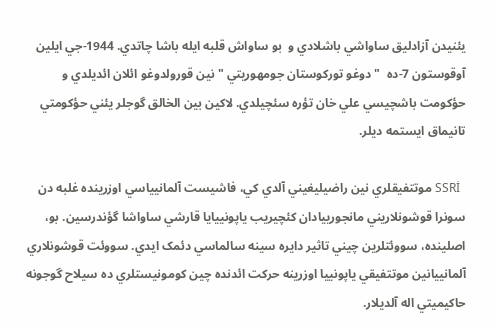يئنيدن آزادليق ساواشي باشلادي و  بو ساواش قلبه ايله باشا چاتدي. 1944-جي ايلين آوقوستون 7-ده  " دوغو تورکوستان جومهوريتي " نين قورولدوغو ائلان ائديلدي و حؤکومت باشچيسي علي خان تؤره سئچيلدي. لاکين بين الخالق گوجلر يئني حؤکومتي تانيماق ايستمه ديلر.

  SSRİ موتتفيقلري نين راضيليغيني آلدي کي، فاشيست آلمانيياسي اوزرينده غلبه دن سونرا قوشونلاريني مانجورييادان کئچيريب ياپونييايا قارشي ساواشا گؤندرسين. بو، اصلينده، سووئتلرين چيني تاثير دايره سينه سالماسي دئمک ايدي. سووئت قوشونلاري آلمانييانين موتتفيقي ياپونييا اوزرينه حرکت ائدنده چين کومونيستلري ده سیلاح گوجونه حاکيميتي اله آلديلار.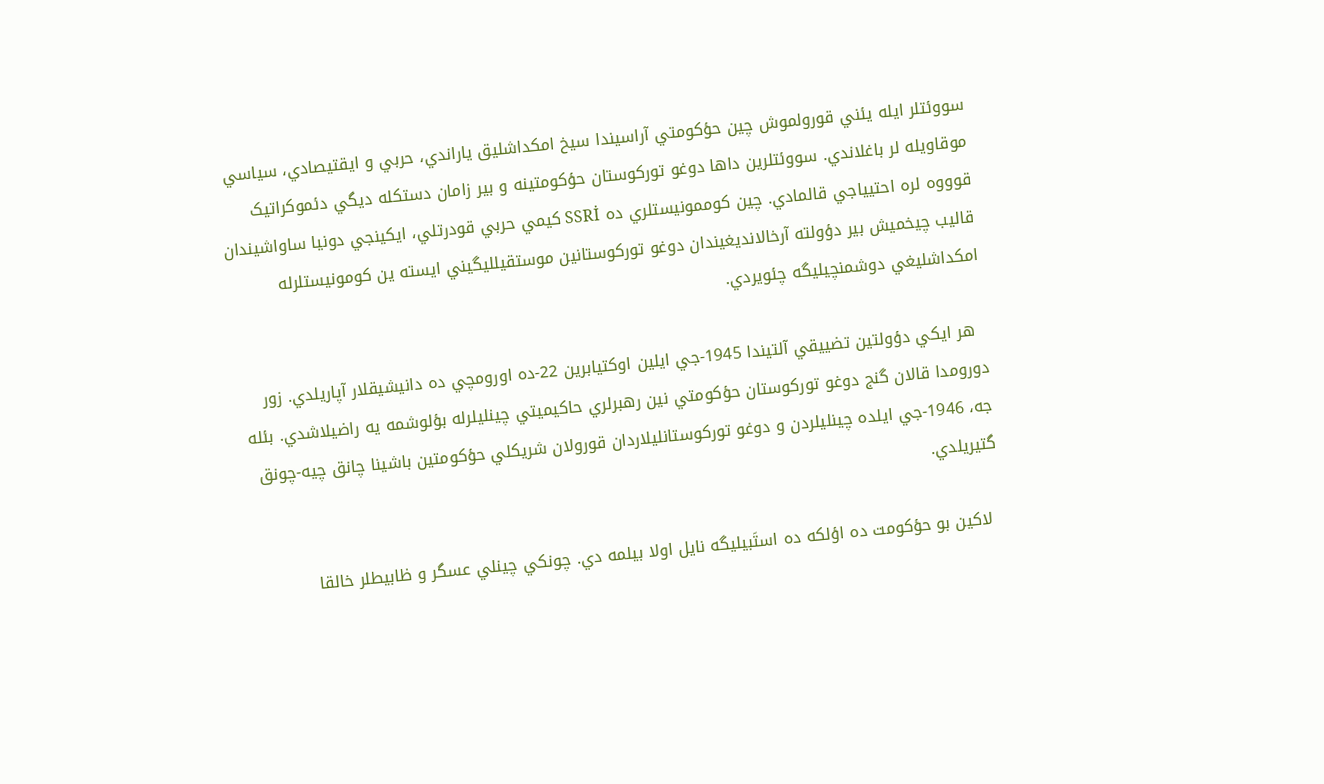سووئتلر ايله يئني قورولموش چين حؤکومتي آراسيندا سيخ امکداشليق ياراندي، حربي و ايقتيصادي، سياسي موقاويله لر باغلاندي. سووئتلرين داها دوغو تورکوستان حؤکومتينه و بير زامان دستکله ديگي دئموکراتيک قوووه لره احتيياجي قالمادي. چين کوممونيستلري ده SSRİ کيمي حربي قودرتلي، ايکينجي دونيا ساواشيندان قاليب چيخميش بير دؤولته آرخالانديغيندان دوغو تورکوستانين موستقيلليگيني ايسته ين کومونيستلرله امکداشليغي دوشمنچيلیگه چئويردي.

  هر ايکي دؤولتين تضييقي آلتيندا 1945-جي ايلين اوکتيابرين 22-ده اورومچي ده دانيشيقلار آپاريلدي. زور دورومدا قالان گنج دوغو تورکوستان حؤکومتي نين رهبرلري حاکيميتي چينليلرله بؤلوشمه يه راضيلاشدي. بئله جه، 1946-جي ايلده چينليلردن و دوغو تورکوستانليلاردان قورولان شریکلي حؤکومتين باشينا چانق چيه-چونق گتيريلدي.

  لاکين بو حؤکومت ده اؤلکه ده استَبیلیگه نايل اولا بيلمه دي. چونکي چينلي عسگر و ظابيطلر خالقا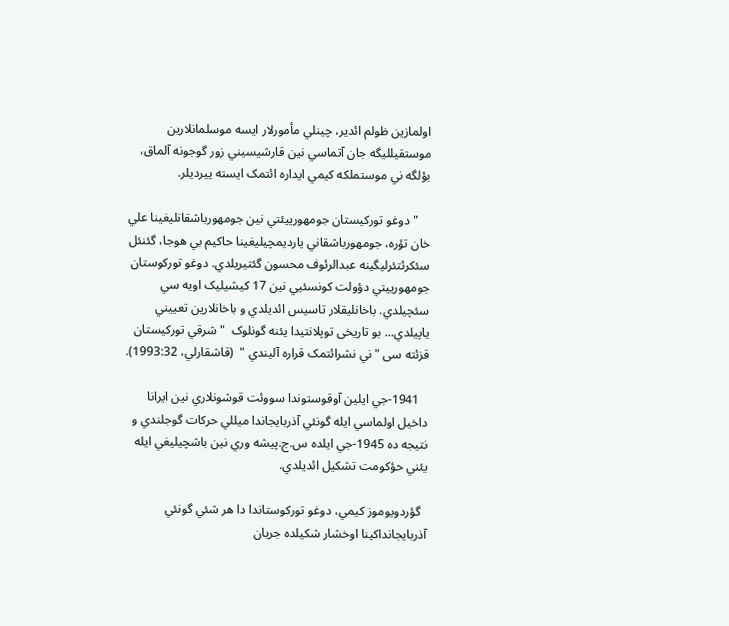اولمازين ظولم ائدير، چينلي مأمورلار ايسه موسلمانلارين موستقيللیگه جان آتماسي نين قارشيسيني زور گوجونه آلماق، بؤلگه ني موستملکه کيمي ايداره ائتمک ايسته ييرديلر.

    " دوغو تورکيستان جومهورييئتي نين جومهورباشقانليغينا علي خان تؤره، جومهورباشقاني يارديمچيليغينا حاکيم بي هوجا، گئنئل سئکرئتئرليگينه عبدالرئوف محسون گئتيريلدي. دوغو تورکوستان جومهورييتي دؤولت کونسئيي نين 17 کيشيليک اويه سي سئچيلدي. باخانليقلار تاسيس ائديلدي و باخانلارين تعييني ياپيلدي... بو تاريخی توپلانتيدا يئنه گونلوک  " شرقي تورکيستان قزئته سی " ني نشرائتمک قراره آليندي "  (قاشقارلي، 1993:32).

   1941-جي ايلين آوقوستوندا سووئت قوشونلاري نين ايرانا داخيل اولماسي ايله گونئي آذربايجاندا ميللي حرکات گوجلندي و نتيجه ده 1945-جي ايلده س.ج.پيشه وري نين باشچيليغي ايله يئني حؤکومت تشکيل ائديلدي.

  گؤردويوموز کيمي، دوغو تورکوستاندا دا هر شئي گونئي آذربايجانداکينا اوخشار شکيلده جريان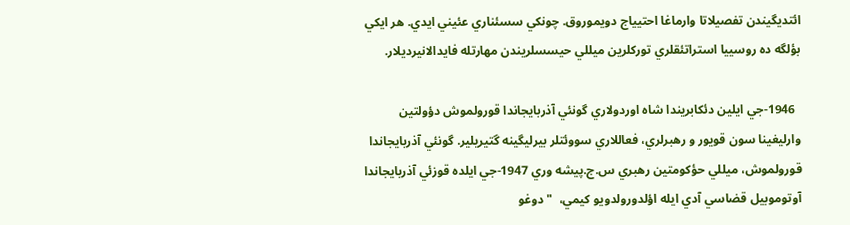ائتديگيندن تفصيلاتا وارماغا احتيياج دويموروق. چونکي سسئناري عئيني ايدي. هر ايکي بؤلگه ده روسييا استراتئقلري تورکلرين ميللي حيسسلريندن مهارتله فايدالانيرديلار.

  1946-جي ايلين دئکابريندا شاه اوردولاري گونئي آذربايجاندا قورولموش دؤولتين وارليغينا سون قويور و رهبرلري، فعاللاري سووئتلر بيرليگينه گتيريلير. گونئي آذربايجاندا قورولموش، ميللي حؤکومتين رهبري س.ج.پيشه وري 1947-جي ايلده قوزئي آذربايجاندا آوتوموبيل قضاسي آدي ايله اؤلدورولدويو کيمي،  " دوغو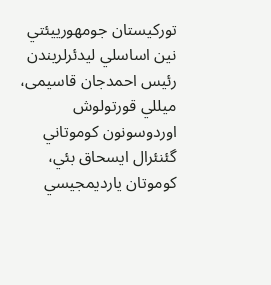تورکيستان جومهورييئتي نين اساسلي ليدئرلريندن رئيس احمدجان قاسیمی، ميللي قورتولوش اوردوسونون کوموتاني گئنئرال ايسحاق بئي، کوموتان يارديمجيسي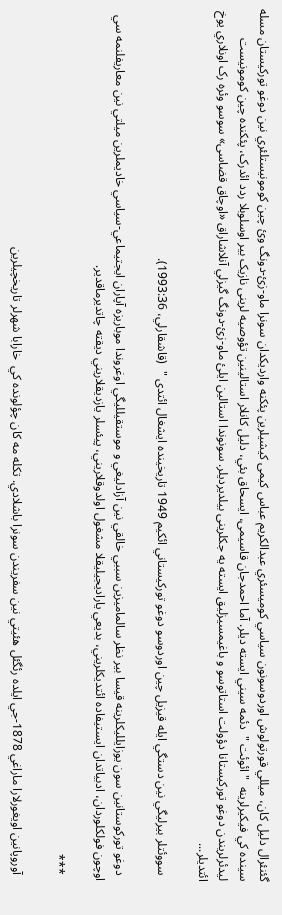گئنئرال دليل کان، ميللي قورتولوش اوردوسونون سياسي کوميسئري عبدالکريم عباس کیمی کيشيلرين پئکنه وارديکدان سونرا ماو-زئ-دونگ وئ چين کومونيستلئري نين دوغو تورکيستان مسله سينده کي فيکيرلرينه  " ائوئت "  دئمه سيني ايسته ديلر. آما احمدجان قاسیمی، ايسحاق بئي، دليل کانلار استالينين تؤوصیه لرینی نازيک بير اوسلوبلا ردد ائدرک، پئکنده چين کومونيست ليدئرلريندن دوغو تورکيستانا دؤولت استاتوسو و باغيمسيزليق ایسته یه جکلرینی بيلديرديلر. سونوندا استالين ايلئ ماو-زئ-دونگ گيزلي آنلاشاراق «اوچاق قضاسی» سوسو وئره رک اونلاري يوخ ائتديلر...

  سووئتلر بيرليگي نين دستگي ایله قيزيل چين اوردوسو دوغو تورکيستاني ائکيم 1949 تاريخينده ايشغال ائتدی "  (قاشقارلي، 1993:36).

  دوغو تورکوستانين سون يوزايلليکلرينه قيسا بير نظر سالماميزين سببي خالقي نين آزادليغي و موستقيلليگي اوغروندا موباريزه آپاران ايجتيماعي-سياسي خاديملرين ميلتي نين معاريفلنمه سي اوچون فولکلوردان، ادبياتدان ايستيفاده ائتديکلريني، بديعي ياراديجيليقلا مشغول اولدوقلاريني، پيئسلر يازديقلاريني ديقته چاتديرماقدير.

  ***

  آوروپانين اويغورلارا ماراغي 1878-جي ايلده رئگئل هئيتي نين سفريندن سونرا باشلادي. تکله مه کان چؤلونده کي  خارابا شهرلر تاريخچيلرين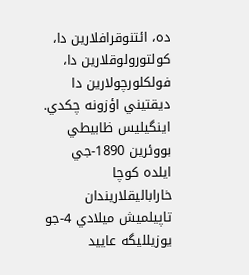ده، ائتنوقرافلارين دا، کولتورولوقلارين دا، فولکلورچولارين دا ديقتيني اؤزونه چکدي. اينگيليس ظابيطي بووئرين 1890-جي ايلده کوچا خاراباليقلاريندان تاپيلميش ميلادي 4-جو يوزيللیگه عاييد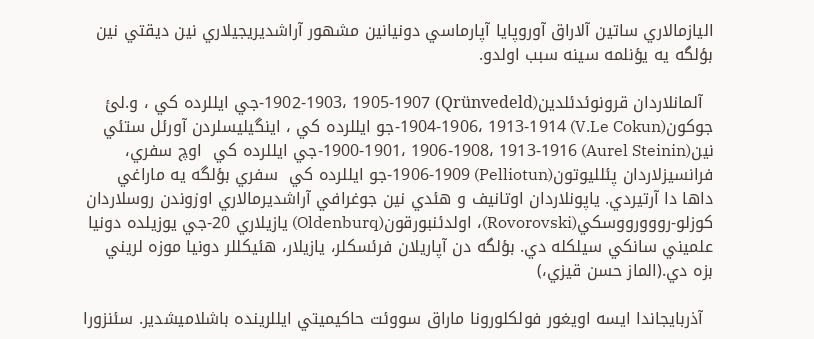اليازمالاري ساتين آلاراق آوروپايا آپارماسي دونيانين مشهور آراشديريجيلاري نين ديقتي نين بؤلگه يه يؤنلمه سينه سبب اولدو.

  آلمانلاردان قرونوئدئلدين(Qrünvedeld) 1902-1903، 1905-1907-جي ايللرده کي ، و.لئ جوکون(V.Le Cokun) 1904-1906، 1913-1914-جو ايللرده کي ، اينگيليسلردن آورئل ستئي نين(Aurel Steinin) 1900-1901، 1906-1908، 1913-1916-جي ايللرده کي  اوچ سفري، فرانسيزلاردان پئلليوتون(Pelliotun) 1906-1909-جو ايللرده کي  سفري بؤلگه يه ماراغي داها دا آرتيردي. ياپونلاردان اوتانيف و هئدي نين جوغرافي آراشديرمالاري اوزوندن روسلاردان کوزلو-رووورووسکي(Rovorovski)، اولدئنبورقون(Oldenburq) يازيلاري 20-جي يوزيلده دونيا علميني سانکي سيلکله دي. بؤلگه دن آپاريلان فرئسکلر، يازيلار، هئيکللر دونيا موزه لريني بزه دي.(الماز حسن قيزي،)

  آذربايجاندا ايسه اويغور فولکلورونا ماراق سووئت حاکيميتي ايللرينده باشلاميشدير. سئنزورا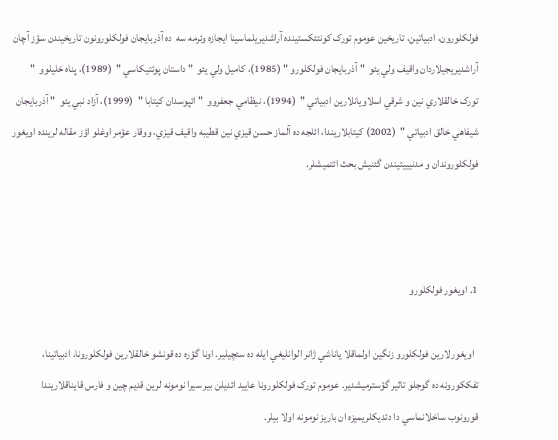فولکلورون، ادبياتين، تاريخين عوموم تورک کونتئکستينده آراشديريلماسينا ايجازه وئرمه سه  ده آذربايجان فولکلورونون تاريخيندن سؤز آچان آراشديريجيلاردان واقيف ولي يئو  " آذربايجان فولکلورو " (1985)، کاميل ولي يئو  " داستان پوئتيکاسي "  (1989)، پناه خليلوو  " تورک خالقلاري نين و شرقي اسلاويانلارين ادبياتي "  (1994)، نيظامي جعفروو  " ائپوسدان کيتابا "  (1999)، آزاد نبي يئو  " آذربايجان شيفاهي خالق ادبیاتي "  (2002) کيتابلاريندا، ائلجه ده آلماز حسن قيزي نين قطيبه واقيف قيزي، ووقار عؤمر اوغلو اؤز مقاله لرينده اويغور فولکلوروندان و مدنيييتيندن گئنيش بحث ائتميشلر.



1. اويغور فولکلورو

  اويغورلارين فولکلورو زنگين اولماقلا ياناشي ژانر الوانليغي ايله ده سئچيلير. اونا گؤره ده قونشو خالقلارين فولکلورونا، ادبیاتينا، تفککورونه ده گوجلو تاثير گؤسترميشدير. عوموم تورک فولکلورونا عاييد ائديلن بير سيرا نومونه لرين قديم چين و فارس قايناقلاريندا قورونوب ساخلانماسي دا دئديکلريميزه ان باريز نومونه اولا بيلر.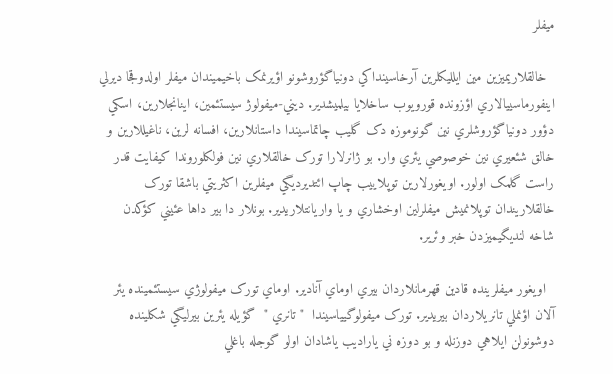ميفلر

  خالقلاريميزين مين ايلليکلرين آرخاسينداکي دونياگؤروشونو اؤيرنمک باخيميندان ميفلر اولدوقجا ديرلي اينفورماسييالاري اؤزونده قورويوب ساخلايا بيلميشدير. ديني-ميفولوژ سيستئمين، اينانجلارين، اسکي دؤور دونياگؤروشلري نين گونوموزه دک گليب چاتماسيندا داستانلارين، افسانه لرين، ناغيللارين و خالق شئعيري نين خوصوصي يئري وار. بو ژانرلارا تورک خالقلاري نين فولکلوروندا کيفايت قدر راست گلمک اولور. اويغورلارين توپلاييب چاپ ائتديرديگي ميفلرين اکثريتي باشقا تورک خالقلاريندان توپلانميش ميفلرلين اوخشاري و يا واريانتلاريدير. بونلار دا بير داها عئيني کؤکدن شاخه لنديگيميزدن خبر وئرير.

  اويغور ميفلرينده قادين قهرمانلاردان بيري اوماي آنادير. اوماي تورک ميفولوژي سيستئمينده يئر آلان اؤنملي تانريلاردان بيريدير. تورک ميفولوگيياسيندا  " تانري "  گؤيله يئرين بيرليگي شکلينده دوشونولن ايلاهي دوزنله و بو دوزه ني ياراديب ياشادان اولو گوجله باغلي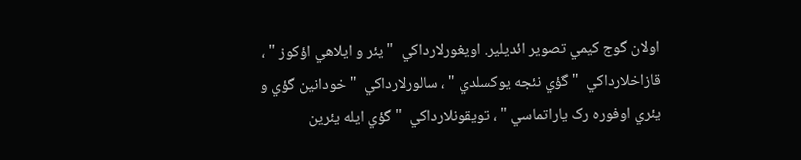اولان گوج کيمي تصوير ائديلير. اويغورلارداکي  " يئر و ايلاهي اؤکوز " ، قازاخلارداکي  " گؤي نئجه يوکسلدي " ، سالورلارداکي  " خودانين گؤي و يئري اوفوره رک ياراتماسي " ، تويقونلارداکي  " گؤي ايله يئرين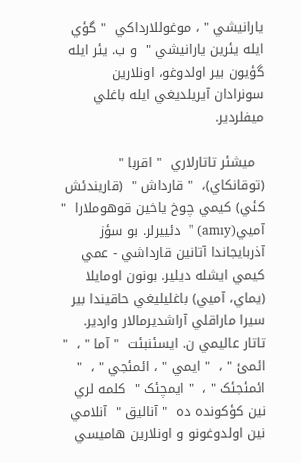يارانيشي " ، موغوللارداکي  " گؤي ايله يئرين يارانيشي "  و ب. يئر ايله گؤيون بير اولدوغو، اونلارين سونرادان آيريلديغي ايله باغلي ميفلردير.

  ميشئر تاتارلاري  " اقربا "  (توقانکاي)،  " قارداش "  (قاريندئش کئي) کيمي چوخ ياخين قوهوملارا  " آميي(amıy) "  دئييرلر. بو سؤز آذربايجاندا آتانين قارداشي - عمي کيمي ايشله ديلير. بونون اومايلا (يماي، آميي) باغليليغي حاقيندا بير سيرا ماراقلي آراشديرمالار واردير. تاتار عاليمي ن. ايسئنبئت  " آما " ،  " ائمئ " ،  " ايمي " ، ائمئجي " ،  " ائمئجئک " ،  " ايمچئک "  کلمه لري نين کؤکونده ده  " آناليق "  آنلامي نين اولدوغونو و اونلارين هاميسي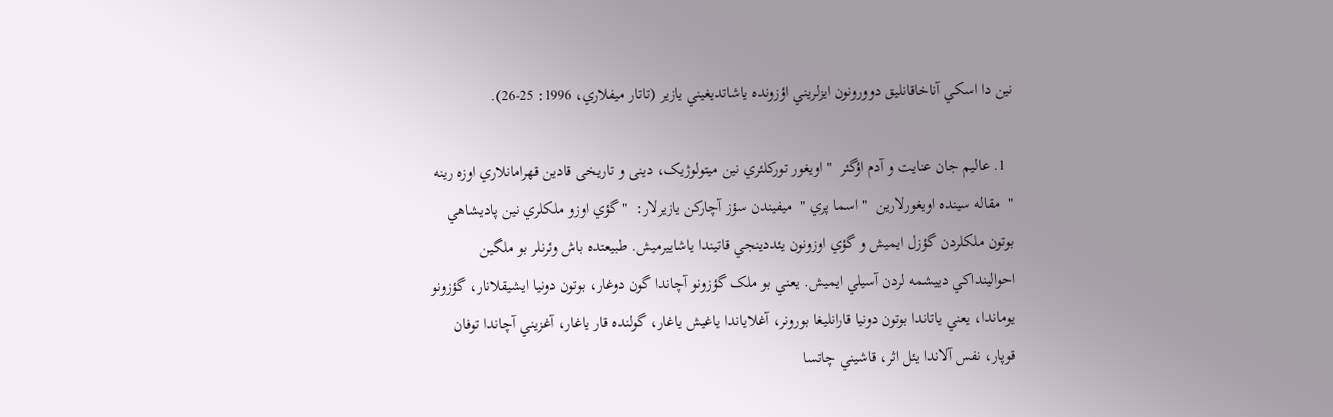نين دا اسکي آناخاقانليق دوورونون ايزلريني اؤزونده ياشاتديغيني يازير (تاتار ميفلاري، 1996: 25-26).

  1. عاليم جان عنایت و آدم اؤگئر  " اويغور تورکلئري نين ميتولوژيک، دينی و تاریخی قادين قهرامانلاري اوزه رینه "  مقاله سينده اويغورلارين  " اسما پري "  ميفيندن سؤز آچارکن يازيرلار:  " گؤي اوزو ملکلري نين پاديشاهي بوتون ملکلردن گؤزل ايميش و گؤي اوزونون يئددينجي قاتيندا ياشایيرميش. طبيعتده باش وئرنلر بو ملگين احوالينداکي دييشمه لردن آسيلي ايميش. يعني بو ملک گؤزونو آچاندا گون دوغار، بوتون دونيا ايشيقلانار، گؤزونو يوماندا، يعني ياتاندا بوتون دونيا قارانليغا بورونر، آغلاياندا ياغيش ياغار، گولنده قار ياغار، آغزيني آچاندا توفان قوپار، نفس آلاندا يئل اثر، قاشيني چاتسا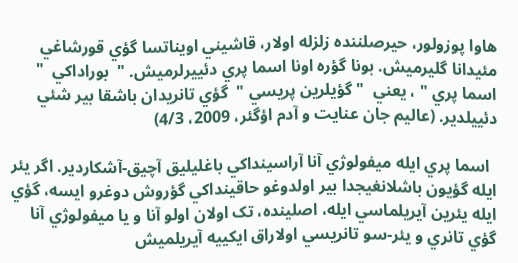هاوا پوزولور، حيرصلننده زلزله اولار، قاشيني اويناتسا گؤي قورشاغي مئيدانا گليرميش. بونا گؤره اونا اسما پري دئييرلرميش. "  بوراداکي  " اسما پري " ، يعني  " گؤيلرين پريسي "  گؤي تانريدان باشقا بير شئي دئييلدير. (عالیم جان عنایت و آدم اؤگئر، 2009، 4/3)

  اسما پري ايله ميفولوژي آنا آراسينداکي باغليليق آچيق-آشکاردير. اگر يئر ايله گؤيون باشلانغيجدا بير اولدوغو حاقينداکي گؤروش دوغرو ايسه، گؤي ايله يئرين آيريلماسي ايله، اصلينده، تک اولان اولو آنا و يا ميفولوژي آنا گؤي تانري و يئر-سو تانريسي اولاراق ايکييه آيريلميش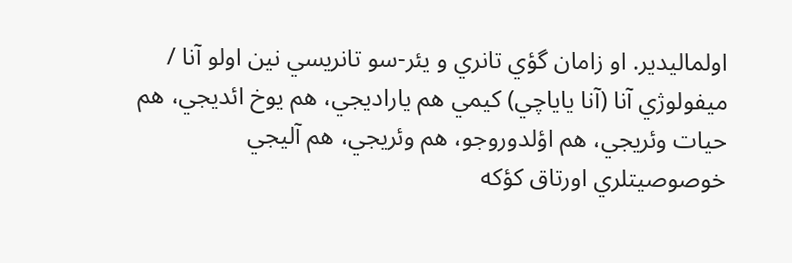اولماليدير. او زامان گؤي تانري و يئر-سو تانريسي نين اولو آنا / ميفولوژي آنا (آنا ياياچي) کيمي هم ياراديجي، هم يوخ ائديجي، هم حيات وئريجي، هم اؤلدوروجو، هم وئريجي، هم آليجي خوصوصيتلري اورتاق کؤکه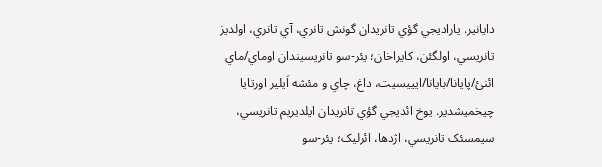دايانير. ياراديجي گؤي تانريدان گونش تانري، آي تانري، اولديز تانريسي، اولگئن، کايراخان؛ يئر-سو تانريسيندان اوماي/ماي ائنئ/پايانا/بايانا/ايييسيت، داغ، چاي و مئشه اَيلير اورتايا چيخميشدير. يوخ ائديجي گؤي تانريدان ايلديريم تانريسي، سيمسئک تانريسي، اژدها، ائرليک؛ يئر-سو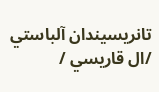تانريسيندان آلباستي /ال قاريسي /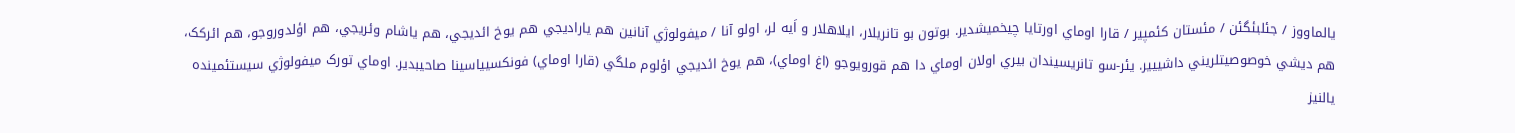يالماووز / جئلبئگئن / مئستان کئمپير / قارا اوماي اورتايا چيخميشدير. بوتون بو تانريلار، ايلاهلار و اَيه لر، اولو آنا / ميفولوژي آنانين هم ياراديجي هم يوخ ائديجي، هم ياشام وئريجي، هم اؤلدوروجو، هم ائرکک، هم ديشي خوصوصيتلريني داشييير. يئر-سو تانريسيندان بيري اولان اوماي دا هم قورويوجو (اغ اوماي)، هم يوخ ائديجي اؤلوم ملگي (قارا اوماي) فونکسيياسينا صاحیبدير. اوماي تورک ميفولوژي سيستئمينده يالنيز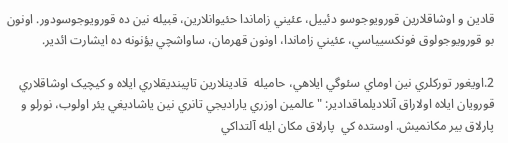قادين و اوشاقلارين قورويوجوسو دئييل، عئيني زاماندا حئيوانلارين، قبيله نين ده قورويوجوسودور. اونون بو قورويوجولوق فونکسيياسي، عئيني زاماندا، اونون قهرمان، ساواشچي يؤنونه ده ايشارت ائدير.

2.اويغور تورکلري نين اوماي سئوگي ايلاهي، حاميله  قادينلارين تاپينديقلاري ايلاه و کيچيک اوشاقلاري قورويان ايلاه اولاراق آنلاديلماقدادير: " عالمين اوزري ياراديجي تانري نين ياشاديغي يئر اولوب، نورلو و پارلاق بير مکانميش. اوستده کي  پارلاق مکان ايله آلتداکي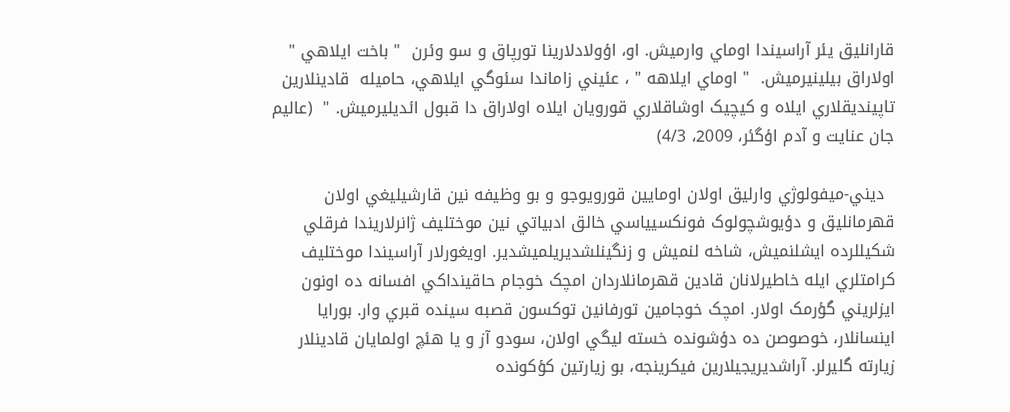قارانليق يئر آراسيندا اوماي وارميش. او، اؤولادلارينا تورپاق و سو وئرن  " باخت ايلاهي " اولاراق بيلينيرميش.  " اوماي ايلاهه " ، عئيني زاماندا سئوگي ايلاهي، حاميله  قادينلارين تاپينديقلاري ايلاه و کيچيک اوشاقلاري قورويان ايلاه اولاراق دا قبول ائديليرميش. "  (عالیم جان عنایت و آدم اؤگئر، 2009، 4/3)

  ديني-ميفولوژي وارليق اولان اومايين قورويوجو و بو وظيفه نين قارشيليغي اولان قهرمانليق و دؤيوشچولوک فونکسيياسي خالق ادبياتي نين موختليف ژانرلاريندا فرقلي شکيللرده ايشلنميش، شاخه لنميش و زنگينلشديريلميشدير. اويغورلار آراسيندا موختليف کرامتلري ايله خاطيرلانان قادين قهرمانلاردان امچک خوجام حاقينداکي افسانه ده اونون ايزلريني گؤرمک اولار. امچک خوجامين تورفانين توکسون قصبه سينده قبري وار. بورايا اينسانلار، خوصوصن ده دؤشونده خسته ليگي اولان، سودو آز و يا هئچ اولمايان قادينلار زيارته گليرلر. آراشديريجيلارين فيکرينجه، بو زيارتين کؤکونده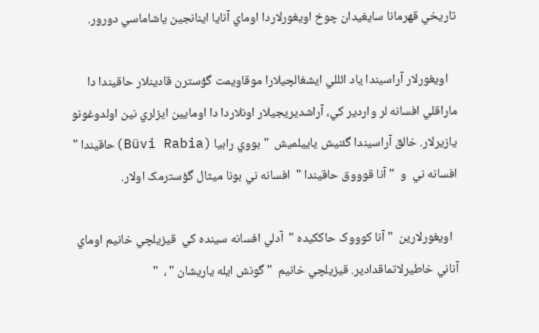تاريخي قهرمانا سايغيدان چوخ اويغورلاردا اوماي آنايا اينانجين ياشاماسي دورور.

   اويغورلار آراسيندا ياد ائللي ايشغالچيلارا موقاويمت گؤسترن قادينلار حاقيندا دا ماراقلي افسانه لر واردير کي، آراشديريجيلار اونلاردا دا اومايين ايزلري نين اولدوغونو يازيرلار. خالق آراسيندا گئنيش ياييلميش  " بووي رابيا (Büvi Rabia)حاقيندا "  افسانه ني  و  " آنا قوووق حاقيندا "  افسانه ني بونا ميثال گؤسترمک اولار.

  اويغورلارين  " آنا کوووک حاککيده "  آدلي افسانه سينده کي  قيزيلچي خانيم اوماي آناني خاطيرلاتماقدادير. قيزيلچي خانيم  " گونش ايله ياريشان " ،  "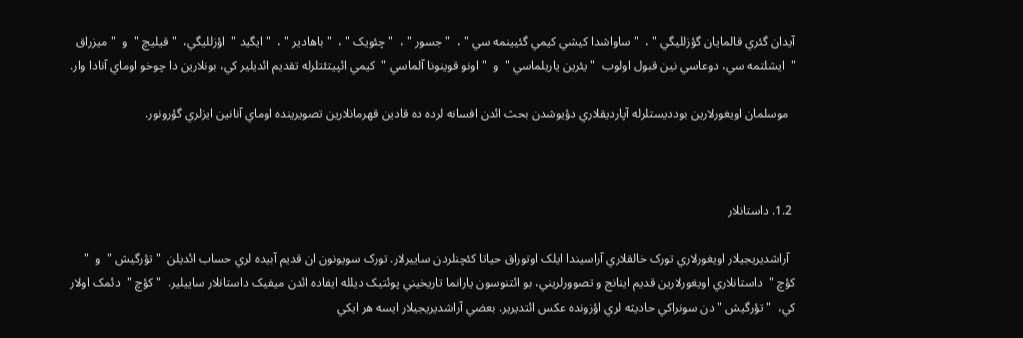آيدان گئري قالمايان گؤزلليگي " ،  " ساواشدا کيشي کيمي گئيينمه سي " ،  " جسور " ،  " چئويک " ،  " باهادير " ،  " ايگيد "  اؤزلليگي،  " قيليچ "  و  " ميزراق "  ايشلتمه سي، دوعاسي نين قبول اولوب  " يئرين ياريلماسي "  و  " اونو قوينونا آلماسي "  کيمي ائپيتئتلرله تقديم ائديلير کي، بونلارين دا چوخو اوماي آنادا وار.

  موسلمان اويغورلارين بودديستلرله آپارديقلاري دؤيوشدن بحث ائدن افسانه لرده ده قادين قهرمانلارين تصويرينده اوماي آنانين ايزلري گؤرونور.



 1.2. داستانلار

  آراشديريجيلار اويغورلاري تورک خالقلاري آراسيندا ايلک اوتوراق حياتا کئچنلردن ساييرلار. تورک سويونون ان قديم آبيده لري حساب ائديلن  " تؤرگيش "  و  " کؤچ "  داستانلاري اويغورلارين قديم اينانج و تصوورلريني، بو ائتنوسون يارانما تاريخيني پوئتيک ديلله ايفاده ائدن ميفيک داستانلار ساييلير.  " کؤچ "  دئمک اولار کي،  " تؤرگيش " دن سونراکي حاديثه لري اؤزونده عکس ائتديرير. بعضي آراشديريجيلار ايسه هر ايکي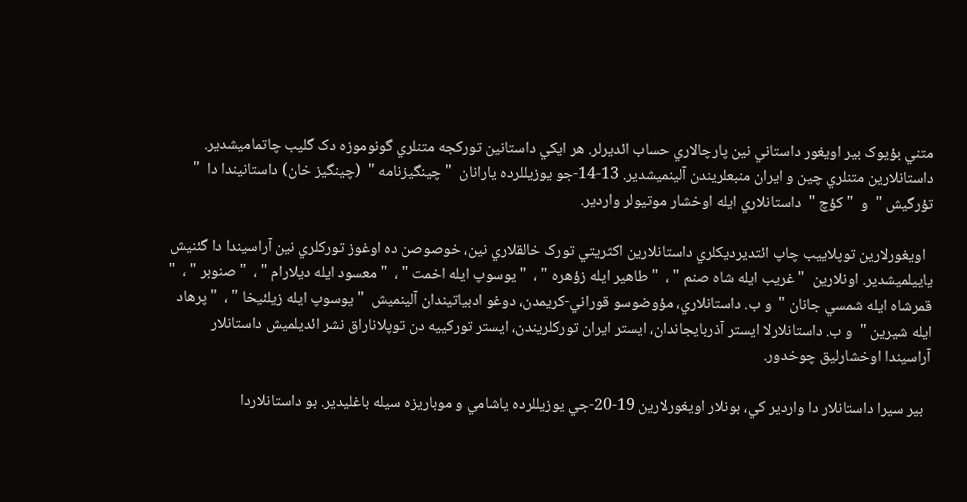متني بؤيوک بير اويغور داستاني نين پارچالاري حساب ائديرلر. هر ايکي داستانين تورکجه متنلري گونوموزه دک گليب چاتماميشدير. داستانلارين متنلري چين و ايران منبعلريندن آلينميشدير. 13-14-جو يوزيللرده يارانان  " چينگيزنامه "  (چينگيز خان) داستانيندا دا  " تؤرگيش "  و  " کؤچ "  داستانلاري ايله اوخشار موتيولر واردير.

  اويغورلارين توپلاييب چاپ ائتديرديکلري داستانلارين اکثريتي تورک خالقلاري نين، خوصوصن ده اوغوز تورکلري نين آراسيندا دا گئنيش ياييلميشدير. اونلارين  " غريب ايله شاه صنم " ،  " طاهير ايله زؤهره " ،  " يوسوپ ايله اخمت " ،  " معسود ايله ديلارام " ،  " صنوبر " ،  " قمرشاه ايله شمسي جانان "  و ب. داستانلاري، مؤوضوسو قوراني-کريمدن، دوغو ادبياتيندان آلينميش  " يوسوپ ايله زيلئيخا " ،  " پرهاد ايله شيرين "  و ب. داستانلارلا ايستر آذربايجاندان، ايستر ايران تورکلريندن، ايستر تورکييه دن توپلاناراق نشر ائديلميش داستانلار آراسيندا اوخشارليق چوخدور.

  بير سيرا داستانلار دا واردير کي، بونلار اويغورلارين 19-20-جي يوزيللرده ياشامي و موباريزه سيله باغليدير. بو داستانلاردا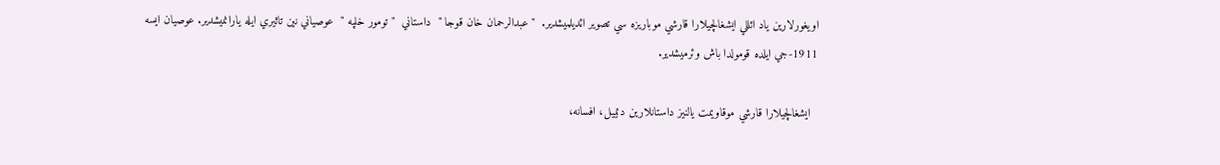اويغورلارين ياد ائللي ايشغالچيلارا قارشي موباريزه سي تصوير ائديلميشدير.  " عبدالرحمان خان قوجا "  داستاني  " تومور خلپه "  عوصياني نين تاثيري ايله يارانميشدير. عوصيان ايسه 1911-جي ايلده قومولدا باش وئرميشدير.

  ايشغالچيلارا قارشي موقاويمت يالنيز داستانلارين دئييل، افسانه،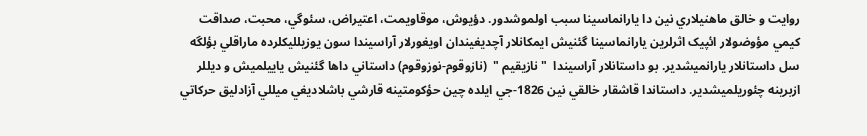روايت و خالق ماهنيلاري نين دا يارانماسينا سبب اولموشدور. دؤيوش، موقاويمت، اعتيراض، سئوگي، محبت، صداقت کيمي مؤوضولار ائپيک اثرلرين يارانماسينا گئنيش ايمکانلار آچديغيندان اويغورلار آراسيندا سون يوزيلليکلرده ماراقلي بؤلگه سل داستانلار يارانميشدير. بو داستانلار آراسيندا  " نازيقيم "  (نازوقوم-نوزوقوم) داستاني داها گئنيش ياييلميش و ديللر ازبرينه چئوريلميشدير. داستاندا قاشقار خالقي نين 1826-جي ايلده چين حؤکومتينه قارشي باشلاديغي ميللي آزادليق حرکاتي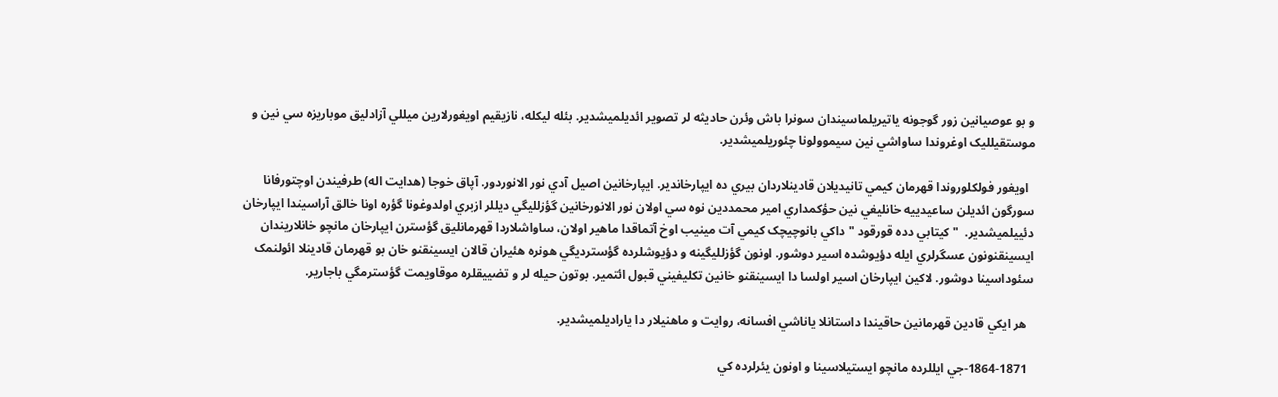و بو عوصيانين زور گوجونه ياتيريلماسيندان سونرا باش وئرن حاديثه لر تصوير ائديلميشدير. بئله ليکله، نازيقيم اويغورلارين ميللي آزادليق موباريزه سي نين و موستقيلليک اوغروندا ساواشي نين سيموولونا چئوريلميشدير.

  اويغور فولکلوروندا قهرمان کيمي تانيديلان قادينلاردان بيري ده ايپارخاندير. ايپارخانين اصيل آدي نور الانوردور. آپاق خوجا (هدایت اله) طرفيندن اوچتورفانا سورگون ائديلن ساعيدييه خانليغي نين حؤکمداري امير محمددين نوه سي اولان نور الانورخانين گؤزلليگي ديللر ازبري اولدوغونا گؤره اونا خالق آراسيندا ايپارخان دئييلميشدير.  " کيتابي دده قورقود " داکي بانوچيچک کيمي آت مينيب اوخ آتماقدا ماهير اولان، ساواشلاردا قهرمانليق گؤسترن ايپارخان مانچو خانلاريندان ايسينقنونون عسگرلري ايله دؤيوشده اسير دوشور. اونون گؤزلليگينه و دؤيوشلرده گؤسترديگي هونره هئيران قالان ايسينقنو خان بو قهرمان قادينلا ائولنمک سئوداسينا دوشور. لاکين ايپارخان اسير اولسا دا ايسينقنو خانين تکليفيني قبول ائتمير. بوتون حيله لر و تضييقلره موقاويمت گؤسترمگي باجارير.

  هر ايکي قادين قهرمانين حاقيندا داستانلا ياناشي افسانه، روايت و ماهنيلار دا ياراديلميشدير.

  1864-1871-جي ايللرده مانچو ايستيلاسينا و اونون يئرلرده کي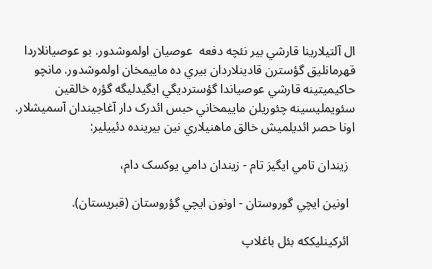ال آلتيلارينا قارشي بير نئچه دفعه  عوصيان اولموشدور. بو عوصیانلاردا قهرمانليق گؤسترن قادينلاردان بيري ده ماييمخان اولموشدور. مانچو حاکيميتينه قارشي عوصياندا گؤسترديگي ايگيدليگه گؤره خالقين سئويمليسينه چئوريلن ماييمخاني حبس ائدرک دار آغاجيندان آسميشلار. اونا حصر ائديلميش خالق ماهنيلاري نين بيرينده دئييلير:

  زيندان تامي ايگيز تام - زيندان دامي يوکسک دام،

  اونين ايچي گوروستان - اونون ايچي گؤروستان (قبريستان).

  ائرکينليککه بئل باغلاپ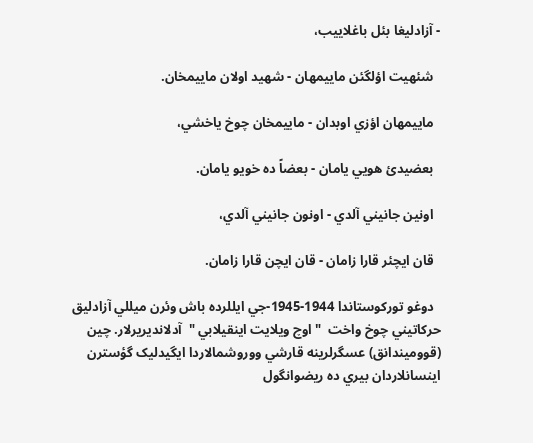- آزادليغا بئل باغلاييب،

  شئهيت اؤلگئن ماييمهان - شهيد اولان ماييمخان.

  ماييمهان اؤزي اوبدان - ماييمخان چوخ ياخشي،

  بعضيدئ هويي يامان - بعضاً ده خويو يامان.

  اونين جانيني آلدي - اونون جانيني آلدي،

  قان ايچئر قارا زامان - قان ايچن قارا زامان.

  دوغو تورکوستاندا 1944-1945-جي ايللرده باش وئرن ميللي آزادليق حرکاتيني چوخ واخت  " اوچ ويلايت اينقيلابي "  آدلانديريرلار. چين (قووميندانق) عسگرلرينه قارشي ووروشمالاردا ايگيدليک گؤسترن اينسانلاردان بيري ده ريضوانگول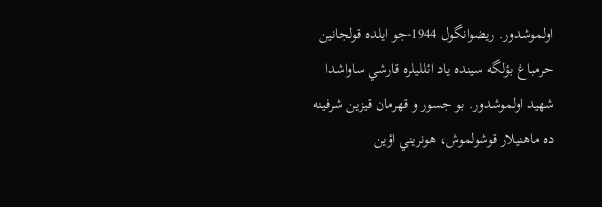اولموشدور. ريضوانگول 1944-جو ايلده قولجانين حرمباغ بؤلگه سينده ياد ائلليلره قارشي ساواشدا شهيد اولموشدور. بو جسور و قهرمان قيزين شرفينه ده ماهنيلار قوشولموش، هونريني اؤين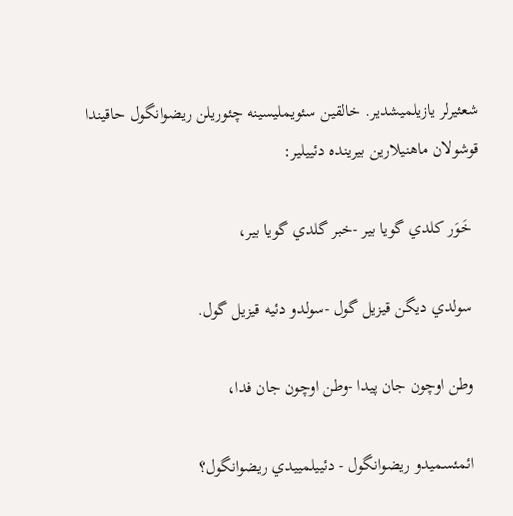شعئيرلر يازيلميشدير. خالقين سئويمليسينه چئوريلن ريضوانگول حاقيندا قوشولان ماهنيلارين بيرينده دئييلير:

  خَوَر کلدي گويا بير -خبر گلدي گويا بير،

  سولدي ديگن قيزيل گول -سولدو دئيه قيزيل گول.

  وطن اوچون جان پيدا -وطن اوچون جان فدا،

  ائمئسميدو ريضوانگول - دئييلمييدي ريضوانگول؟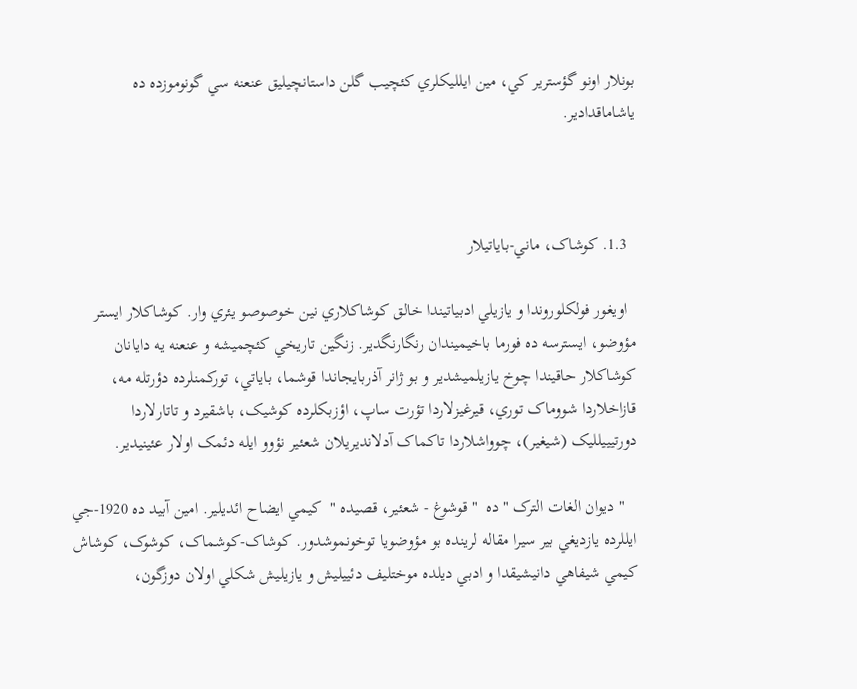بونلار اونو گؤسترير کي، مين ايلليکلري کئچيب گلن داستانچيليق عنعنه سي گونوموزده ده ياشاماقدادير.



  1.3. کوشاک، ماني-باياتيلار

  اويغور فولکلوروندا و يازيلي ادبياتيندا خالق کوشاکلاري نين خوصوصو يئري وار. کوشاکلار ايستر مؤوضو، ايسترسه ده فورما باخيميندان رنگارنگدير. زنگين تاريخي کئچميشه و عنعنه يه دايانان کوشاکلار حاقيندا چوخ يازيلميشدير و بو ژانر آذربايجاندا قوشما، باياتي، تورکمنلرده دؤرتله مه، قازاخلاردا شووماک توري، قيرغيزلاردا تؤرت ساپ، اؤزبکلرده کوشيک، باشقيرد و تاتارلاردا دورتيييلليک (شيغير)، چوواشلاردا تاکماک آدلانديريلان شعئير نؤوو ايله دئمک اولار عئينيدير.

   " دیوان الغات الترک " ده  " قوشوغ - شعئير، قصيده "  کيمي ايضاح ائديلير. امين آبيد ده 1920-جي ايللرده يازديغي بير سيرا مقاله لرينده بو مؤوضويا توخونموشدور. کوشاک-کوشماک، کوشوک، کوشاش کيمي شيفاهي دانيشيقدا و ادبي ديلده موختليف دئييليش و يازيليش شکلي اولان دوزگون،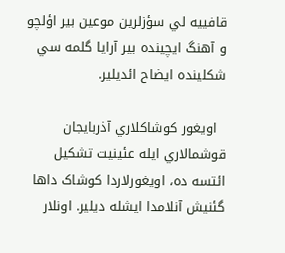قافييه لي سؤزلرين موعين بير اؤلچو و آهنگ ايچينده بير آرايا گلمه سي شکلينده ايضاح ائديلير.

  اويغور کوشاکلاري آذربايجان قوشمالاري ايله عئينيت تشکيل ائتسه ده، اويغورلاردا کوشاک داها گئنيش آنلامدا ايشله ديلير. اونلار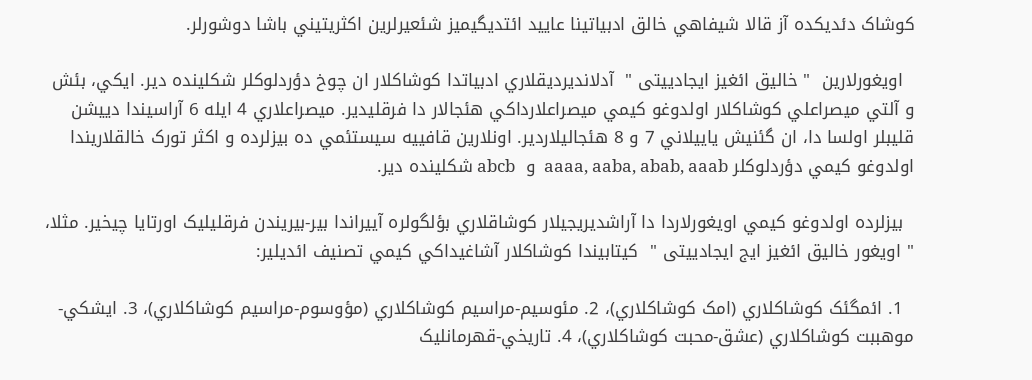کوشاک دئديکده آز قالا شيفاهي خالق ادبياتينا عاييد ائتديگيميز شئعیرلرين اکثريتيني باشا دوشورلر.

  اويغورلارين  " خاليق ائغيز ايجادییتی "  آدلانديرديقلاري ادبیاتدا کوشاکلار ان چوخ دؤردلوکلر شکلينده دير. ايکي، بئش و آلتي ميصراعلي کوشاکلار اولدوغو کيمي ميصراعلارداکي هئجالار دا فرقليدير. ميصراعلاري 4 ايله 6 آراسيندا دييشن قليبلر اولسا دا، ان گئنيش ياييلاني 7 و 8 هئجاليلاردير. اونلارين قافييه سيستئمي ده بيزلرده و اکثر تورک خالقلاريندا اولدوغو کيمي دؤردلوکلر aaaa, aaba, abab, aaab  و  abcb شکلينده دير.

  بيزلرده اولدوغو کيمي اويغورلاردا دا آراشديريجيلار کوشاقلاري بؤلگولره آييراندا بير-بيريندن فرقليليک اورتايا چيخير. مثلا،  " اويغور خاليق ائغيز ايج ايجادییتی "  کيتابيندا کوشاکلار آشاغيداکي کيمي تصنيف ائديلير:

  1. ائمگئک کوشاکلاري (امک کوشاکلاري)، 2. مئوسيم-مراسيم کوشاکلاري (مؤوسوم-مراسيم کوشاکلاري)، 3. ايشکي-موهببت کوشاکلاري (عشق-محبت کوشاکلاري)، 4. تاريخي-قهرمانليک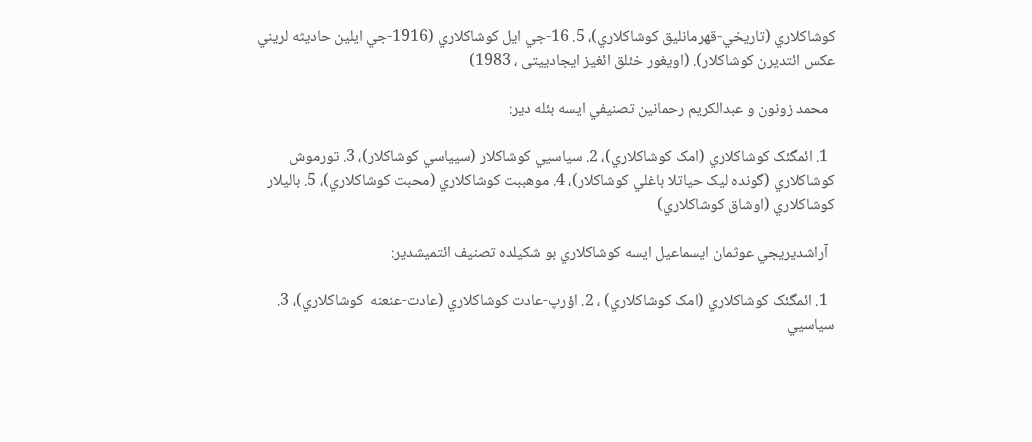کوشاکلاري (تاريخي-قهرمانليق کوشاکلاري)، 5. 16-جي ايل کوشاکلاري (1916-جي ايلين حاديثه لريني عکس ائتديرن کوشاکلار). (اويغور خئلق ائغيز ايجادییتی ، 1983)

  محمد زونون و عبدالکریم رحمانين تصنیفي ايسه بئله دير:

  1. ائمگئک کوشاکلاري (امک کوشاکلاري)، 2. سياسيي کوشاکلار (سيياسي کوشاکلار)، 3. تورموش کوشاکلاري (گونده ليک حياتلا باغلي کوشاکلار)، 4. موهببت کوشاکلاري (محبت کوشاکلاري)، 5. باليلار کوشاکلاري (اوشاق کوشاکلاري)

  آراشديريجي عوثمان ايسماعيل ايسه کوشاکلاري بو شکيلده تصنیف ائتميشدير:

  1. ائمگئک کوشاکلاري (امک کوشاکلاري) ، 2. اؤرپ-عادت کوشاکلاري (عادت-عنعنه  کوشاکلاري)، 3. سياسيي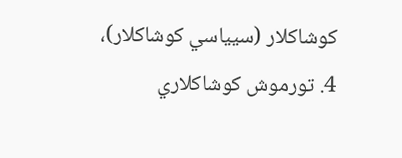کوشاکلار (سيياسي کوشاکلار)، 4. تورموش کوشاکلاري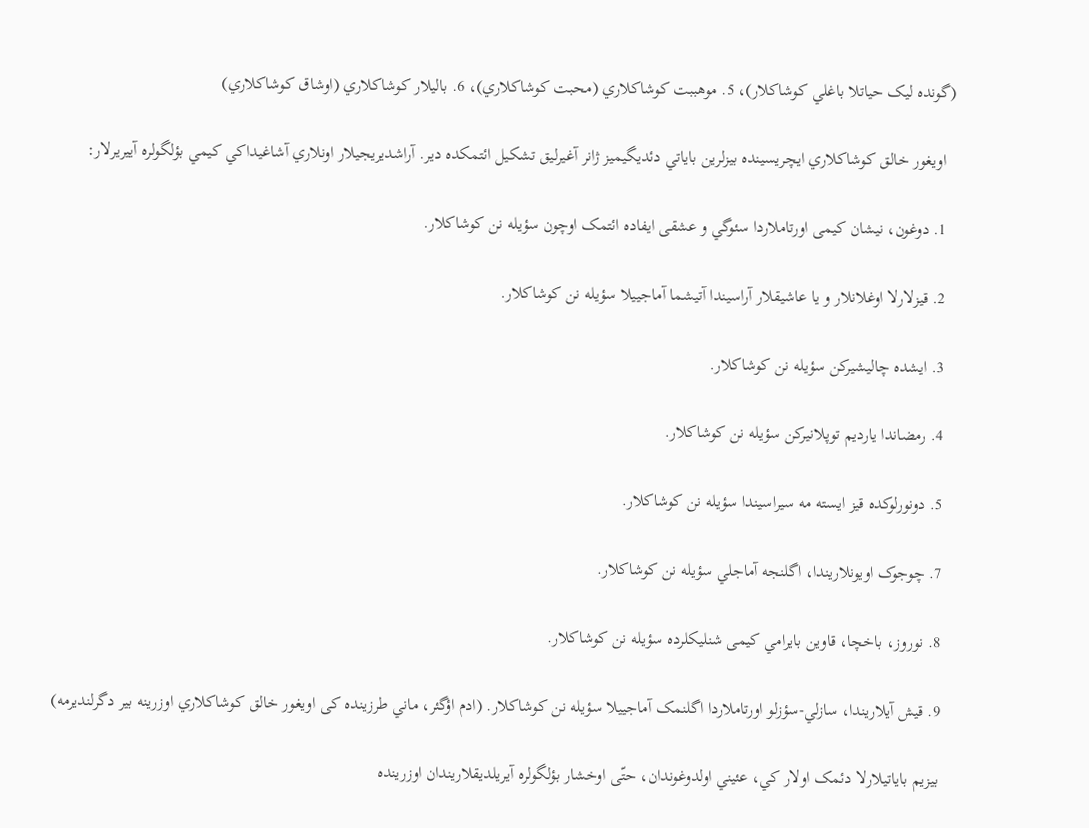(گونده ليک حياتلا باغلي کوشاکلار)، 5. موهببت کوشاکلاري (محبت کوشاکلاري)، 6. باليلار کوشاکلاري (اوشاق کوشاکلاري)

  اويغور خالق کوشاکلاري ايچريسينده بيزلرين باياتي دئديگيميز ژانر آغيرليق تشکيل ائتمکده دير. آراشديريجيلار اونلاري آشاغيداکي کيمي بؤلگولره آييريرلار:

  1. دوغون، نيشان کیمی اورتاملاردا سئوگي و عشقی ايفاده ائتمک اوچون سؤیله نن کوشاکلار.

  2. قيزلارلا اوغلانلار و يا عاشيقلار آراسيندا آتيشما آماجييلا سؤیله نن کوشاکلار.

  3. ايشده چاليشيرکن سؤیله نن کوشاکلار.

  4. رمضاندا يارديم توپلانيرکن سؤیله نن کوشاکلار.

  5. دونورلوکده قيز ايسته مه سيراسيندا سؤیله نن کوشاکلار.

  7. چوجوک اويونلاريندا، اگلنجه آماجلي سؤیله نن کوشاکلار.

  8. نوروز، باخچا، قاوین بايرامي کیمی شنليکلرده سؤیله نن کوشاکلار.

  9. قيش آيلاريندا، سازلي-سؤزلو اورتاملاردا اگلنمک آماجييلا سؤیله نن کوشاکلار. (ادم اؤگئر، ماني طرزینده کی اويغور خالق کوشاکلاري اوزرينه بير دگرلنديرمه)

  بيزيم باياتيلارلا دئمک اولار کي، عئيني اولدوغوندان، حتّی اوخشار بؤلگولره آيريلديقلاريندان اوزرينده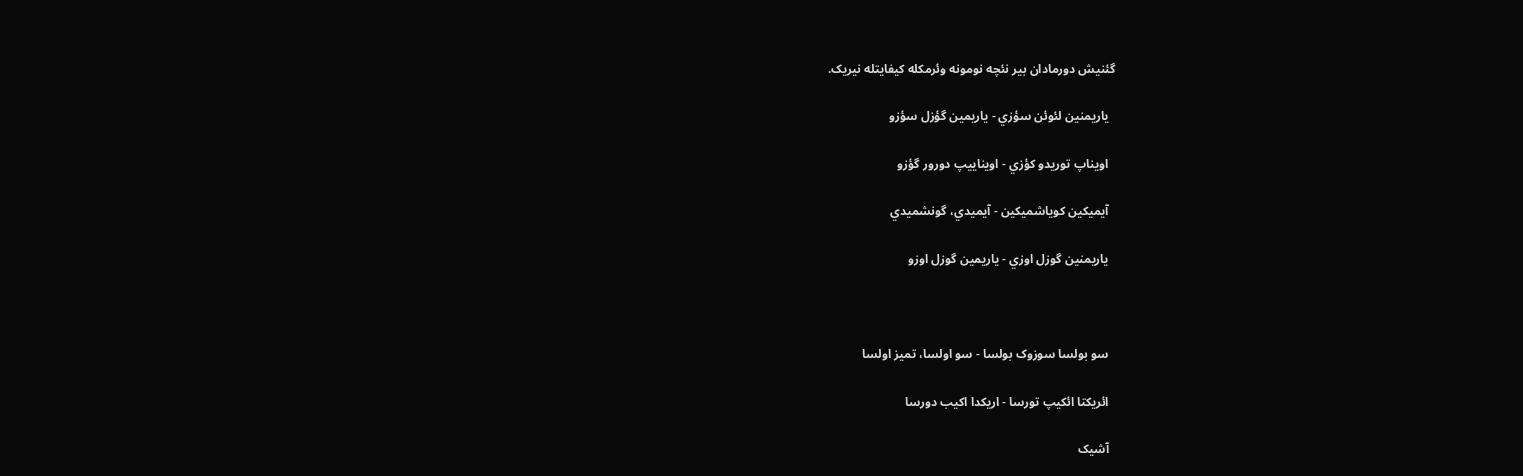گئنيش دورمادان بير نئچه نومونه وئرمکله کيفايتله نيريک.

  ياريمنين لئوئن سؤزي - ياريمين گؤزل سؤزو

  اويناپ توريدو کؤزي - اويناييپ دورور گؤزو

  آيميکين کوياشميکين - آيميدي، گونشميدي

  ياريمنين گوزل اوزي - ياريمين گوزل اوزو



  سو بولسا سوزوک بولسا - سو اولسا، تميز اولسا

  ائريکتا ائکيپ تورسا - اريکدا اکيب دورسا

  آشيک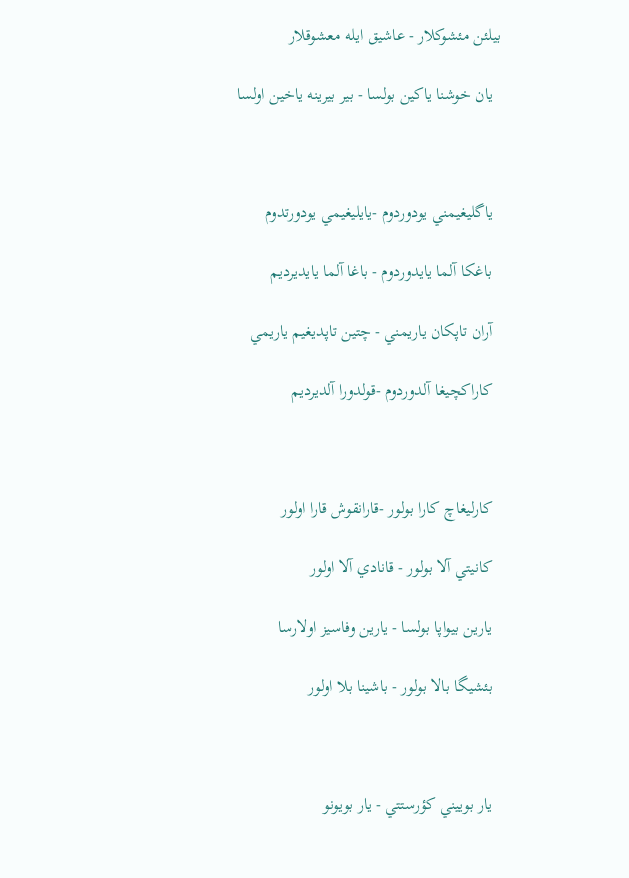بيلئن مئشوکلار - عاشيق ايله معشوقلار

  يان خوشنا ياکين بولسا - بير بيرينه ياخين اولسا



  ياگليغيمني يودوردوم -يايليغيمي يودورتدوم

  باغکا آلما يايدوردوم - باغا آلما يايديرديم

  آران تاپکان ياريمني - چتين تاپديغيم ياريمي

  کاراکچيغا آلدوردوم -قولدورا آلديرديم



  کارليغاچ کارا بولور -قارانقوش قارا اولور

  کانيتي آلا بولور - قانادي آلا اولور

  يارين بيواپا بولسا - يارين وفاسيز اولارسا

  بئشيگا بالا بولور - باشينا بلا اولور



  يار بوييني کؤرستتي - يار بويونو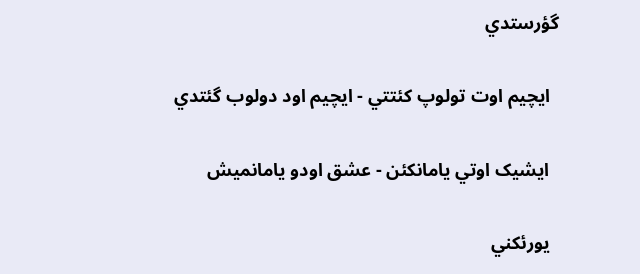گؤرستدي

  ايچيم اوت تولوپ کئتتي - ايچيم اود دولوب گئتدي

  ايشيک اوتي يامانکئن - عشق اودو يامانميش

  يورئکني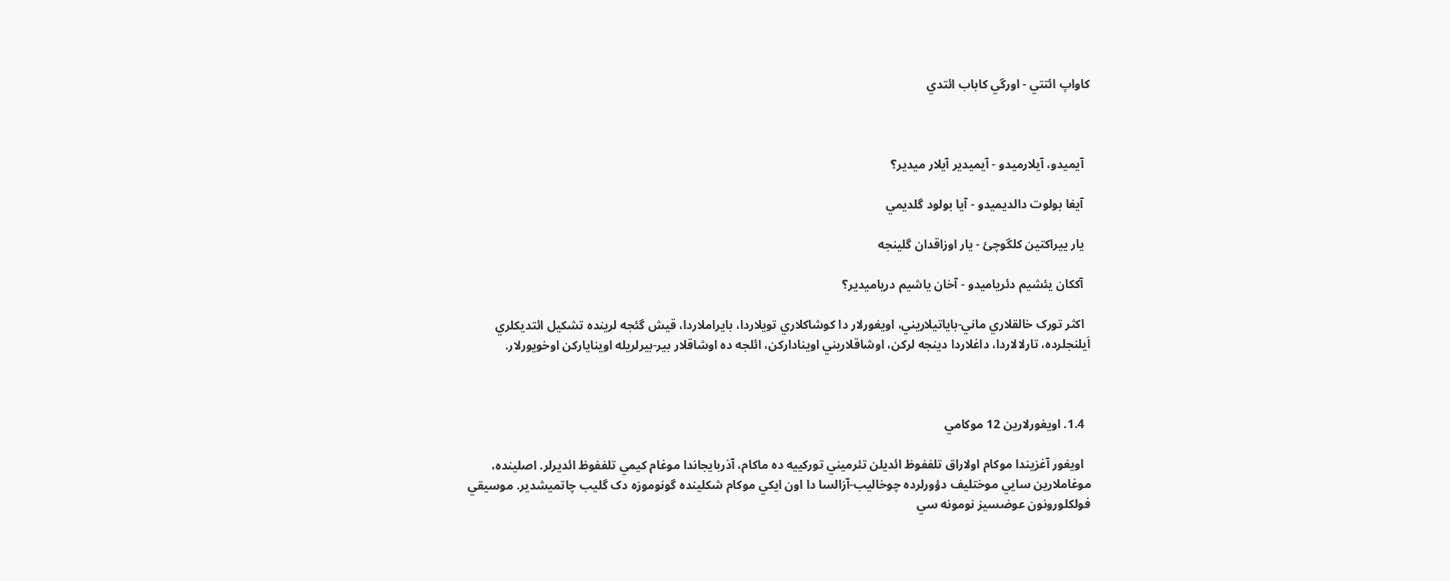کاواپ ائتتي - اورگي کاباب ائتدي



  آيميدو، آيلارميدو - آيميدير آيلار ميدير؟

  آيغا بولوت دالديميدو - آيا بولود گلديمي

  يار ييراکتين کلگوچئ - يار اوزاقدان گلينجه

  آککان يئشيم دئرياميدو - آخان ياشيم درياميدير؟

  اکثر تورک خالقلاري ماني-باياتيلاريني، اويغورلار دا کوشاکلاري تويلاردا، بايراملاردا، قيش گئجه لرينده تشکيل ائتديکلري اَيلنجلرده، تارلالاردا، داغلاردا دينجه لرکن، اوشاقلاريني اوينادارکن، ائلجه ده اوشاقلار بير-بيرلريله اوينايارکن اوخويورلار.



  1.4. اويغورلارين 12 موکامي

  اويغور آغزيندا موکام اولاراق تلففوظ ائديلن تئرميني تورکييه ده ماکام، آذربايجاندا موغام کيمي تلففوظ ائديرلر. اصلينده، موغاملارين سايي موختليف دؤورلرده چوخاليب-آزالسا دا اون ايکي موکام شکلينده گونوموزه دک گليب چاتميشدير. موسيقي فولکلورونون عوضسيز نومونه سي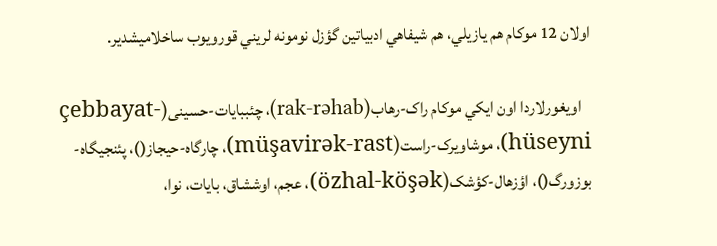اولان 12 موکام هم يازيلي، هم شيفاهي ادبياتين گؤزل نومونه لريني قورويوب ساخلاميشدير.

   اويغورلاردا اون ايکي موکام راک-رهاب(rak-rəhab)، چئببايات-حسینی(çebbayat-hüseyni)، موشاويرک-راست(müşavirək-rast)، چارگاه-حيجاز()، پئنجيگاه-بوزورگ()، اؤزهال-کؤشک(özhal-köşək)، عجم، اوششاق، بايات، نوا،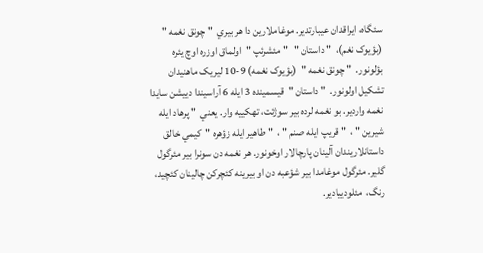سئگاه، ايراقدان عيبارتدير. موغاملارين دا هر بيري  " چونق نغمه "  (بؤيوک نغم)،  " داستان "   " مئشرئپ "  اولماق اوزره اوچ يئره بؤلونور.  " چونق نغمه "  (بؤيوک نغمه) 9-10 ليريک ماهنيدان تشکيل اولونور.  " داستان "  قيسمينده 3 ايله 6 آراسيندا دييشن سايدا نغمه واردير. بو نغمه لرده بير سوژئت، تهکييه وار. يعني  " پرهاد ايله شيرين " ،  " قريپ ايله صنم " ،  " طاهير ايله زؤهره "  کيمي خالق داستانلاريندان آلينان پارچالار اوخونور. هر نغمه دن سونرا بير مئرگول گلير. مئرگول موغامدا بير شؤعبه دن او بيرينه کئچرکن چالينان کئچيد، رنگ،  مئلودييادير.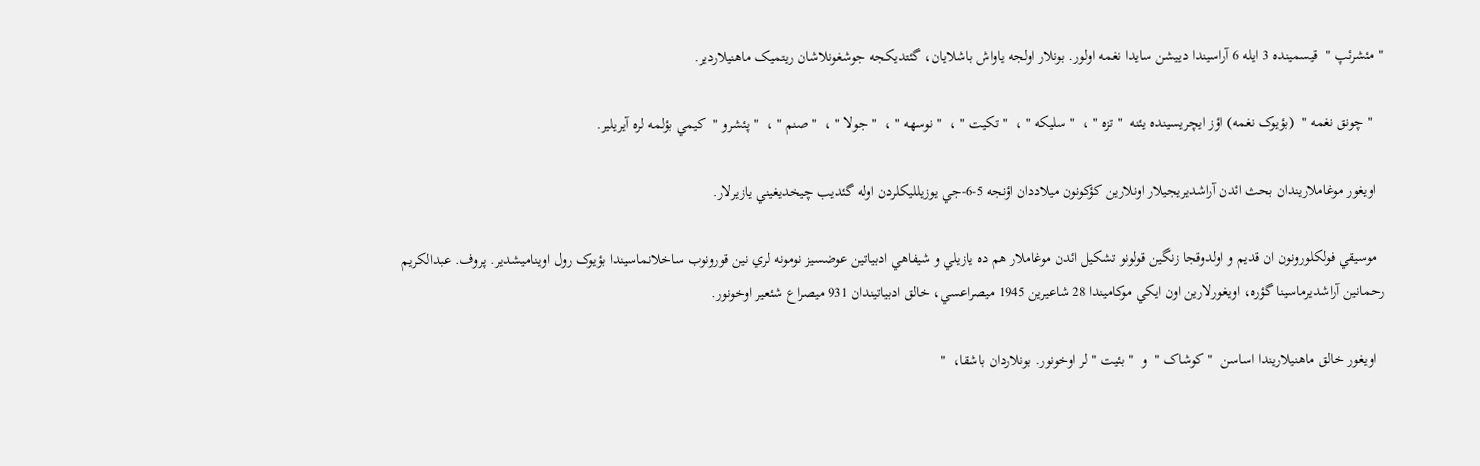" مئشرئپ "  قيسمينده 3 ايله 6 آراسيندا دييشن سايدا نغمه اولور. بونلار اولجه ياواش باشلايان، گئتديکجه جوشغونلاشان ريتميک ماهنيلاردير.

   " چونق نغمه "  (بؤيوک نغمه) اؤز ايچريسينده يئنه  " تزه " ،  " سليکه " ،  " تکيت " ،  " نوسهه " ،  " جولا " ،  " صنم " ،  " پئشرو "  کيمي بؤلمه لره آيريلير.

  اويغور موغاملاريندان بحث ائدن آراشديريجيلار اونلارين کؤکونون ميلاددان اؤنجه 5-6-جي يوزيلليکلردن اوله گئديب چيخديغيني يازيرلار.

  موسيقي فولکلورونون ان قديم و اولدوقجا زنگين قولونو تشکيل ائدن موغاملار هم ده يازيلي و شيفاهي ادبياتين عوضسيز نومونه لري نين قورونوب ساخلانماسيندا بؤيوک رول اويناميشدير. پروف. عبدالکریم رحمانين آراشديرماسينا گؤره، اويغورلارين اون ايکي موکاميندا 28 شاعيرين 1945 ميصراعسي، خالق ادبياتيندان 931 ميصراع شئعیر اوخونور.

  اويغور خالق ماهنيلاريندا اساسن  " کوشاک "  و  " بئيت " لر اوخونور. بونلاردان باشقا،  "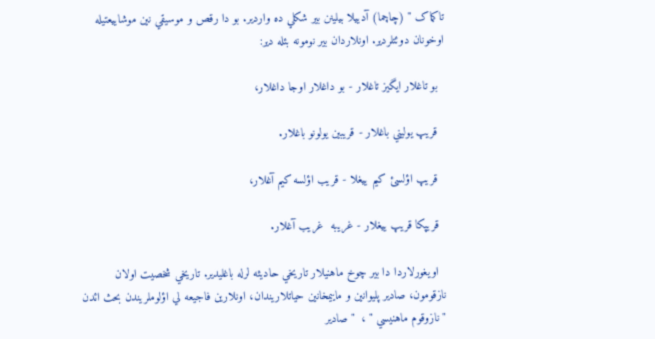تاکماک " (چاچما) آدييلا بيلينن بير شکلي ده واردير. بو دا رقص و موسيقي نين موشاييعتيله اوخونان دوئتلردير. اونلاردان بير نومونه بئله دير:

  بو تاغلار ايگيز تاغلار - بو داغلار اوجا داغلار،

  قريپ يوليني باغلار - قريبين يولونو باغلار.

  قريپ اؤلسئ کيم ييغلا - قريب اؤلسه کيم آغلار،

  قريپکا قريپ ييغلار - غريبه  غريب آغلار.

  اويغورلاردا دا بير چوخ ماهنيلار تاريخي حاديثه لرله باغليدير. تاريخي شخصيت اولان نازقومون، صادیر پليوانين و ماييمخانين حياتلاريندان، اونلارين فاجيعه لي اؤلوملريندن بحث ائدن  " نازوقوم ماهنيسي " ،  " صادیر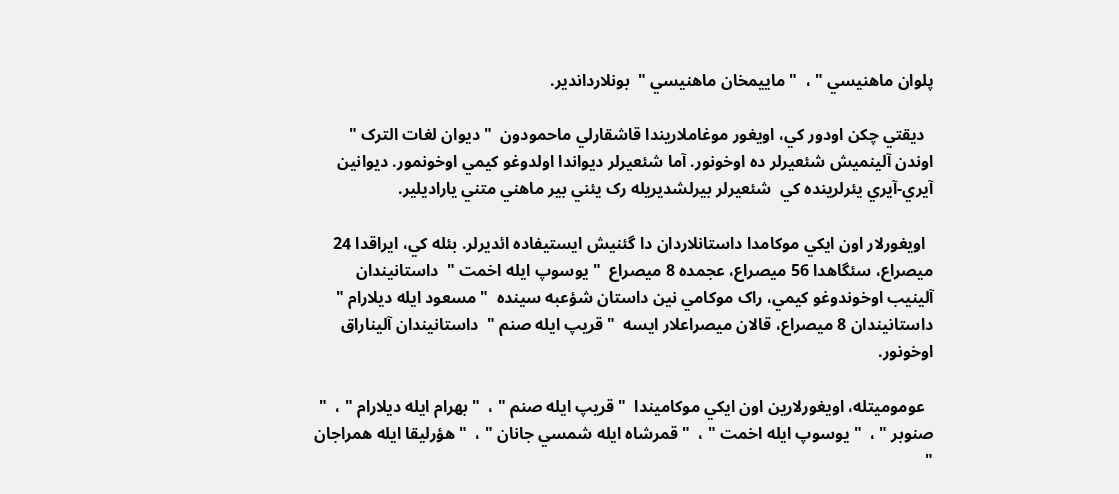پلوان ماهنيسي " ،  " ماييمخان ماهنيسي "  بونلارداندير.

  ديقتي چکن اودور کي، اويغور موغاملاريندا قاشقارلي ماحمودون  " دیوان لغات الترک " اوندن آلينميش شئعیرلر ده اوخونور. آما شئعیرلر ديواندا اولدوغو کيمي اوخونمور. ديوانين آيري-آيري يئرلرينده کي  شئعیرلر بيرلشديريله رک يئني بير ماهني متني ياراديلير.

  اويغورلار اون ايکي موکامدا داستانلاردان دا گئنيش ايستيفاده ائديرلر. بئله کي، ايراقدا 24 ميصراع، سئگاهدا 56 ميصراع، عجمده 8 ميصراع  " يوسوپ ايله اخمت "  داستانيندان آلينيب اوخوندوغو کيمي، راک موکامي نين داستان شؤعبه سينده  " مسعود ايله ديلارام "  داستانيندان 8 ميصراع، قالان ميصراعلار ايسه  " قريپ ايله صنم "  داستانيندان آليناراق اوخونور.

  عوموميتله، اويغورلارين اون ايکي موکاميندا  " قريپ ايله صنم " ،  " بهرام ايله ديلارام " ،  " صنوبر " ،  " يوسوپ ايله اخمت " ،  " قمرشاه ايله شمسي جانان " ،  " هؤرليقا ايله همراجان "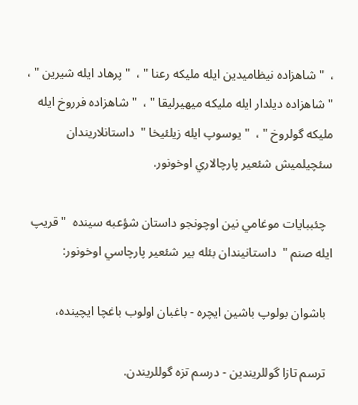،  " شاهزاده نيظاميدين ايله مليکه رعنا " ،  " پرهاد ايله شيرين " ،  " شاهزاده ديلدار ايله مليکه ميهيرليقا " ،  " شاهزاده فرروخ ايله مليکه گولروخ " ،  " يوسوپ ايله زيلئيخا "  داستانلاريندان سئچيلميش شئعیر پارچالاري اوخونور.

  چئببايات موغامي نين اوچونجو داستان شؤعبه سينده  " قريپ ايله صنم "  داستانيندان بئله بير شئعیر پارچاسي اوخونور:

  باشوان بولوپ باشين ايچره - باغبان اولوب باغچا ايچينده،

  ترسم تازا گوللريندين - درسم تزه گوللريندن.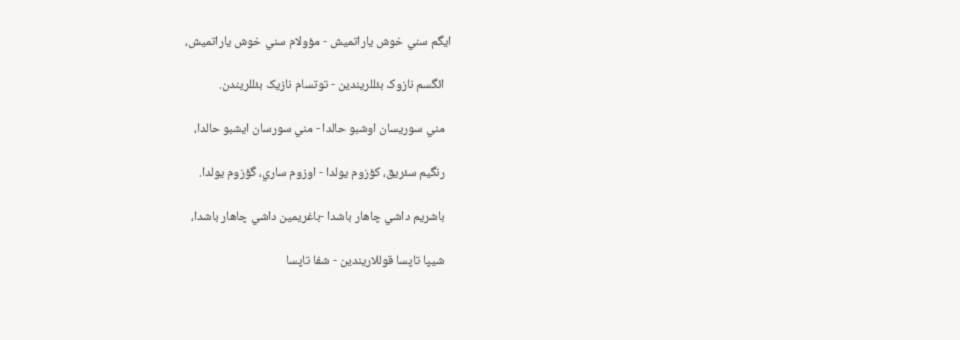ايگم سني خوش ياراتميش - مؤولام سني خوش ياراتميش،

  ائگسم نازوک بئللريندين - توتسام نازيک بئللريندن.

  مني سوريسان اوشبو حالدا - مني سورسان ايشبو حالدا،

  رنگيم سئريق، کؤزوم يولدا - اوزوم ساري، گؤزوم يولدا.

  باشريم داشي چاهار باشدا -باغريمين داشي چاهار باشدا،

  شيپا تاپسا قوللاريندين - شفا تاپسا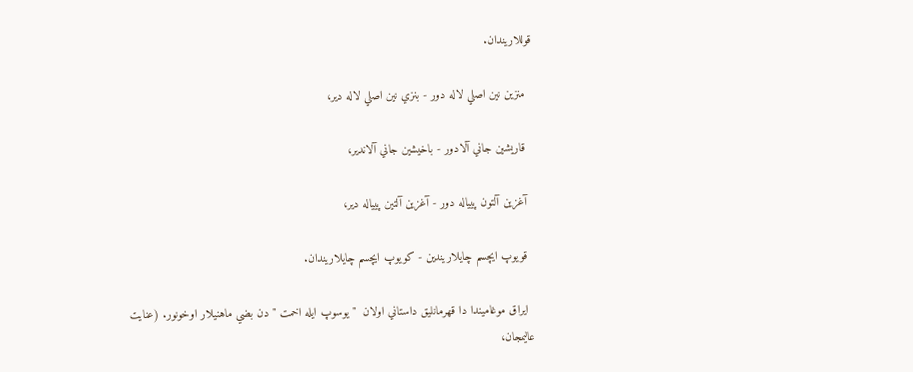قوللاريندان.

  منزين نين اصلي لاله دور - بنزي نين اصلي لاله دير،

  قاريشين جاني آلادور - باخيشين جاني آلاندير،

  آغزين آلتون پيياله دور - آغزين آلتين پيياله دير،

  قويوپ ايچسم چايلاريندين - کويوپ ايچسم چايلاريندان.

  ايراق موغاميندا دا قهرمانليق داستاني اولان  " يوسوپ ايله اخمت " دن بضي ماهنيلار اوخونور. (عنایت عاليمجان،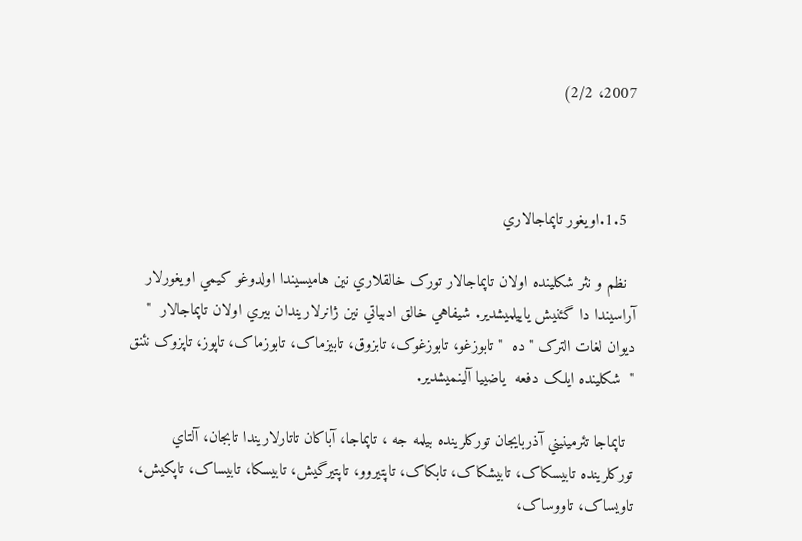2007، 2/2)



  1.5.اويغور تاپماجالاري

  نظم و نثر شکلينده اولان تاپماجالار تورک خالقلاري نين هاميسيندا اولدوغو کيمي اويغورلار آراسيندا دا گئنيش ياييلميشدير. شيفاهي خالق ادبياتي نين ژانرلاريندان بيري اولان تاپماجالار  " دیوان لغات الترک " ده  " تابوزغو، تابوزغوک، تابزوق، تابيزماک، تابوزماک، تاپوز، تاپزوک نئنق "  شکلينده ايلک دفعه  ياضییا آلينميشدير.

  تاپماجا تئرمينيني آذربايجان تورکلرينده بيلمه جه ، تاپماجا، آباکان تاتارلاريندا تابجان، آلتاي تورکلرينده تابيسکاک، تابيشکاک، تابکاک، تاپتيروو، تاپتيرگيش، تابيسکا، تابيساک، تاپکيش، تاويساک، تاووساک،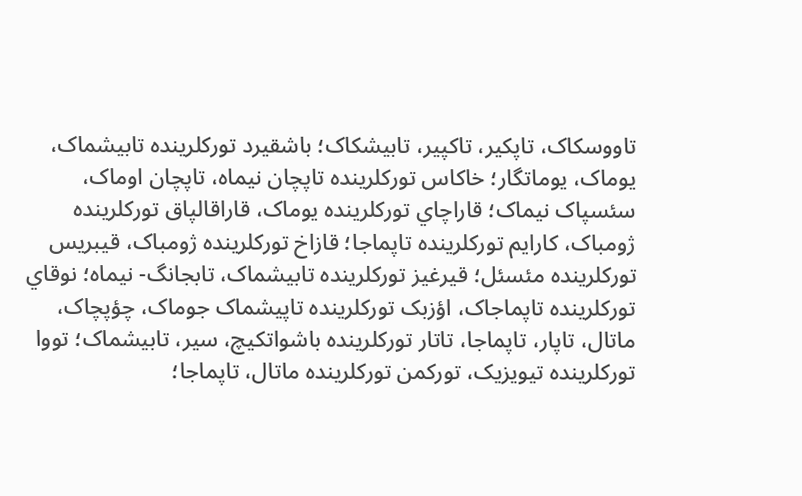تاووسکاک، تاپکير، تاکپير، تابيشکاک؛ باشقيرد تورکلرينده تابيشماک، يوماک، يوماتگار؛ خاکاس تورکلرينده تاپچان نيماه، تاپچان اوماک، سئسپاک نيماک؛ قاراچاي تورکلرينده يوماک، قاراقالپاق تورکلرينده ژومباک، کارايم تورکلرينده تاپماجا؛ قازاخ تورکلرينده ژومباک، قيبريس تورکلرينده مئسئل؛ قيرغيز تورکلرينده تابيشماک، تابجانگ- نيماه؛ نوقاي تورکلرينده تاپماجاک، اؤزبک تورکلرينده تاپيشماک جوماک، چؤپچاک، ماتال، تاپار، تاپماجا، تاتار تورکلرينده باشواتکيچ، سير، تابيشماک؛ تووا تورکلرينده تيويزيک، تورکمن تورکلرينده ماتال، تاپماجا؛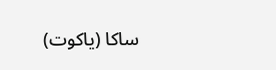ساکا (ياکوت)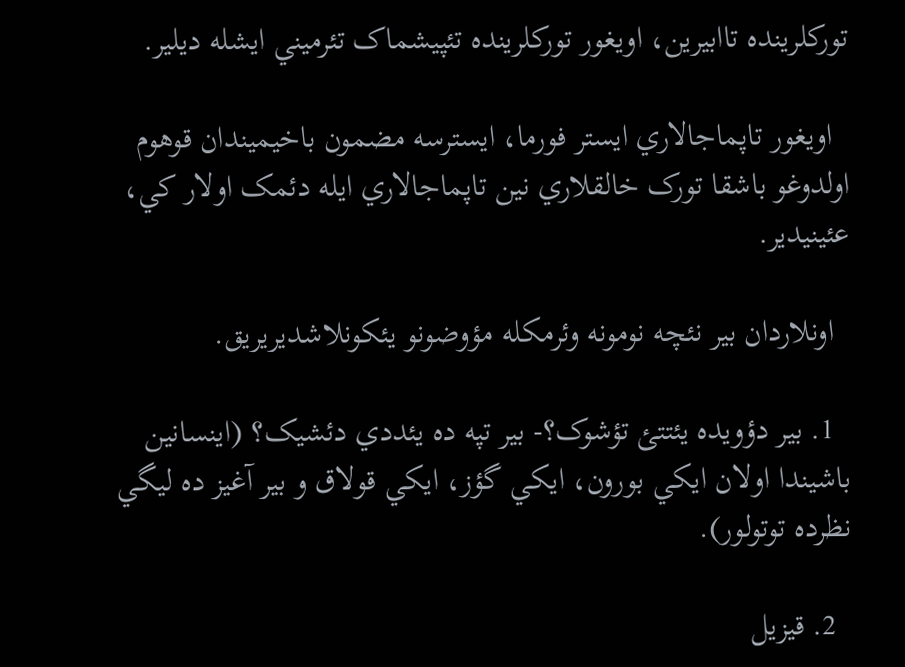تورکلرينده تاابيرين، اويغور تورکلرينده تئپيشماک تئرميني ايشله ديلير.

  اويغور تاپماجالاري ايستر فورما، ايسترسه مضمون باخيميندان قوهوم اولدوغو باشقا تورک خالقلاري نين تاپماجالاري ايله دئمک اولار کي، عئينيدير.

  اونلاردان بير نئچه نومونه وئرمکله مؤوضونو يئکونلاشديريريق.

  1. بير دؤويده يئتتئ تؤشوک؟- بير تپه ده يئددي دئشيک؟ (اينسانين باشيندا اولان ايکي بورون، ايکي گؤز، ايکي قولاق و بير آغيز ده ليگي نظرده توتولور).

  2. قيزيل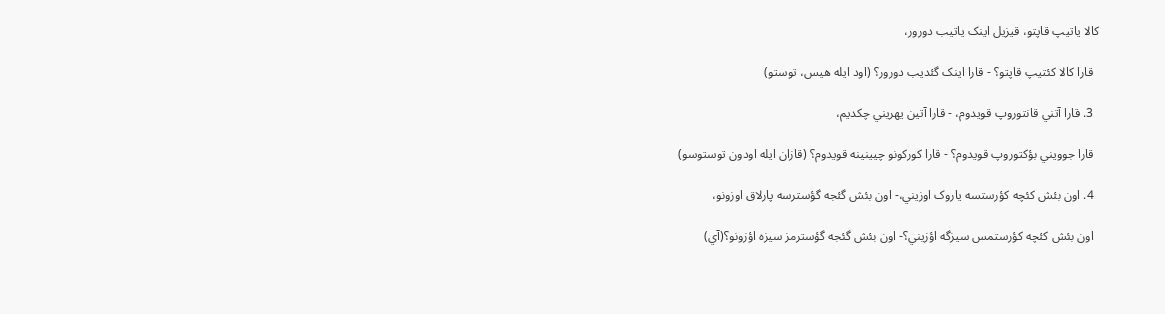کالا ياتيپ قاپتو، قيزيل اينک ياتيب دورور،

  قارا کالا کئتيپ قاپتو؟ - قارا اينک گئديب دورور؟ (اود ايله هيس، توستو)

  3. قارا آتني قانتوروپ قويدوم، - قارا آتين يهريني چکديم،

  قارا جوويني بؤکتوروپ قويدوم؟ - قارا کورکونو چيينينه قويدوم؟ (قازان ايله اودون توستوسو)

  4. اون بئش کئچه کؤرستسه ياروک اوزيني،- اون بئش گئجه گؤسترسه پارلاق اوزونو،

  اون بئش کئچه کؤرستمس سيزگه اؤزيني؟- اون بئش گئجه گؤسترمز سيزه اؤزونو؟(آي)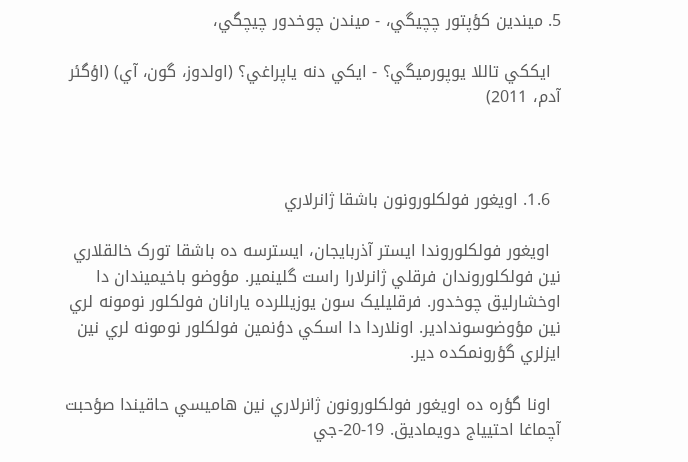5. ميندين کؤپتور چچيگي، - ميندن چوخدور چيچگي،

  ايککي تاللا يوپورميگي؟ - ايکي دنه ياپراغي؟ (اولدوز، گون، آي) (اؤگئر آدم، 2011)



  1.6. اويغور فولکلورونون باشقا ژانرلاري

  اويغور فولکلوروندا ايستر آذربايجان، ايسترسه ده باشقا تورک خالقلاري نين فولکلوروندان فرقلي ژانرلارا راست گلينمير. مؤوضو باخيميندان دا اوخشارليق چوخدور. فرقليليک سون يوزيللرده يارانان فولکلور نومونه لري نين مؤوضوسوندادير. اونلاردا دا اسکي دؤنمين فولکلور نومونه لري نين ايزلري گؤرونمکده دير.

  اونا گؤره ده اويغور فولکلورونون ژانرلاري نين هاميسي حاقيندا صؤحبت آچماغا احتيياج دويماديق. 19-20-جي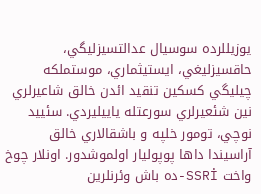يوزيللرده سوسيال عدالتسيزليگي، حاقسيزليغي، ايستيثماري، موستملکه چيليگي کسکين تنقيد ائدن خالق شاعيرلري نين شئعیرلري سورعتله ياييليردي. سئييد نوچي، تومور خلپه و باشقالاري خالق آراسيندا داها پوپوليار اولموشدور. اونلار چوخ واخت SSRİ-ده باش وئرنلرين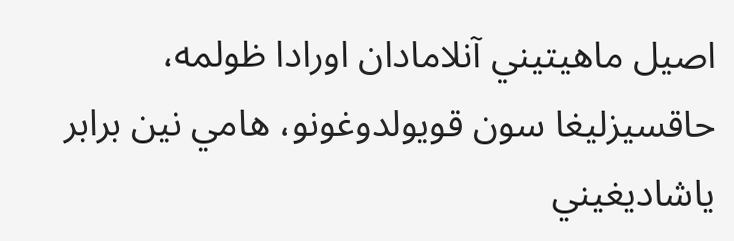اصيل ماهيتيني آنلامادان اورادا ظولمه، حاقسيزليغا سون قويولدوغونو، هامي نين برابر ياشاديغيني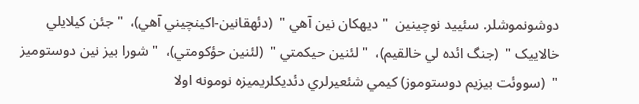دوشونموشلر. سئييد نوچينين  " ديهکان نين آهي "  (دئهقانين-اکينچيني آهي)،  " جئن کيلايلي خالاييک "  (جنگ ائده لي خالقيم)،  " لئنين حيکمتي "  (لئنين حؤکومتي)،  " شورا بيز نين دوستوميز "  (سووئت بيزيم دوستوموز) کيمي شئعیرلري دئديکلريميزه نومونه اولا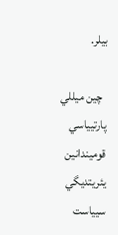بيلر.

  چين ميللي پارتيياسي قوميندانين يئريتديگي سيياست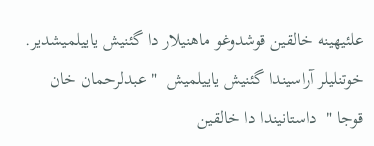علئيهينه خالقين قوشدوغو ماهنيلار دا گئنيش ياييلميشدير. خوتنليلر آراسيندا گئنيش ياييلميش  " عبدلرحمان خان قوجا "  داستانيندا دا خالقين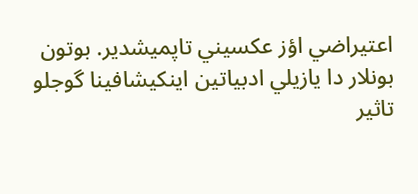اعتيراضي اؤز عکسيني تاپميشدير. بوتون بونلار دا يازيلي ادبياتين اينکيشافينا گوجلو تاثير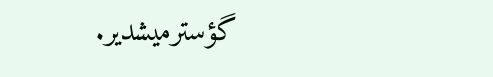گؤسترميشدير.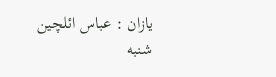يازان : عباس ائلچین شنبه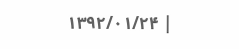۱۳۹۲/۰۱/۲۴ |